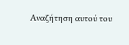Αναζήτηση αυτού του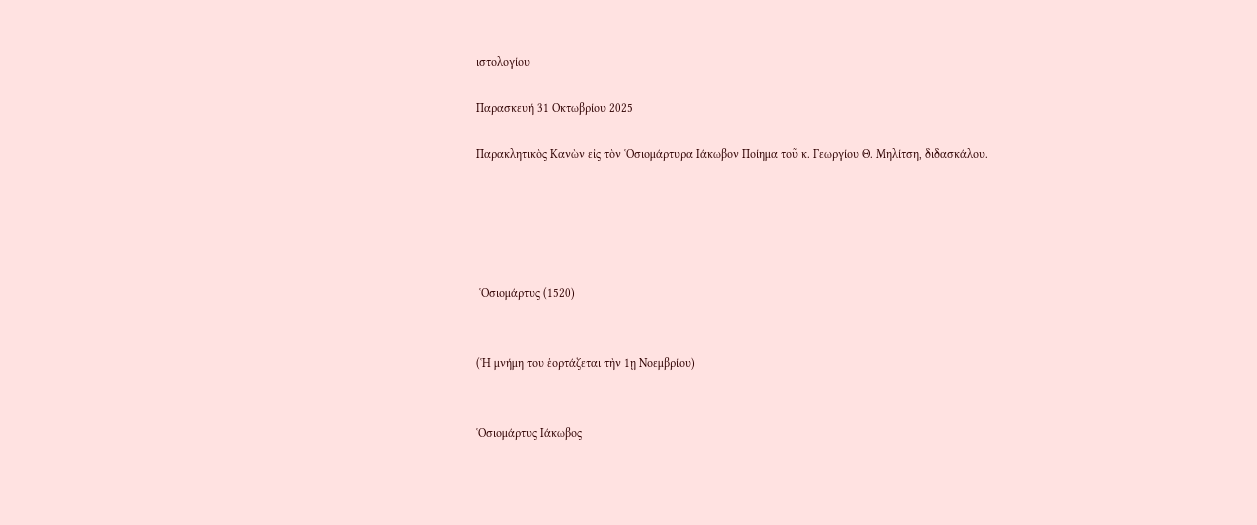ιστολογίου

Παρασκευή 31 Οκτωβρίου 2025

Παρακλητικὸς Κανὼν εἰς τὸν ῾Οσιομάρτυρα Ιάκωβον Ποίημα τοῦ κ. Γεωργίου Θ. Μηλίτση, διδασκάλου.





 ῾Οσιομάρτυς (1520)


(῾Η μνήμη του ἑορτάζεται τὴν 1ῃ Νοεμβρίου)


῾Οσιομάρτυς Ιάκωβος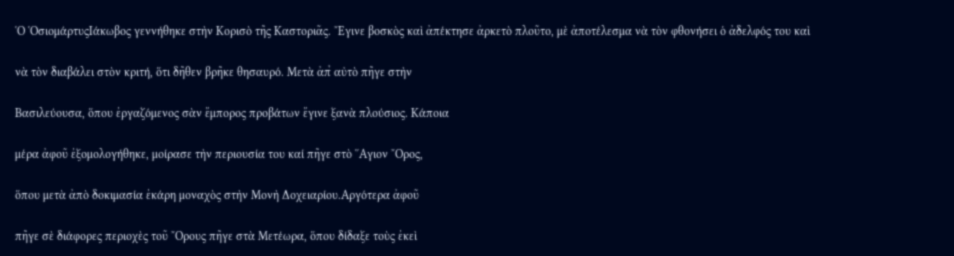῾Ο ῾ΟσιομάρτυςΙάκωβος γεννήθηκε στὴν Κορισὸ τῆς Καστοριᾶς. ῎Εγινε βοσκὸς καὶ ἀπέκτησε ἀρκετὸ πλοῦτο, μὲ ἀποτέλεσμα νὰ τὸν φθονήσει ὁ ἀδελφός του καὶ

νὰ τὸν διαβάλει στὸν κριτή, ὅτι δῆθεν βρῆκε θησαυρό. Μετὰ ἀπ̉ αὐτὸ πῆγε στὴν

Βασιλεύουσα, ὅπου ἐργαζόμενος σὰν ἔμπορος προβάτων ἔγινε ξανὰ πλούσιος. Κάποια

μέρα ἀφοῦ ἐξομολογήθηκε, μοίρασε τὴν περιουσία του καί πῆγε στὸ ῞Αγιον ῎Ορος,

ὅπου μετὰ ἀπὸ δοκιμασία ἐκάρη μοναχὸς στὴν Μονὴ Δοχειαρίου.Αργότερα ἀφοῦ

πῆγε σὲ διάφορες περιοχὲς τοῦ ῎Ορους πῆγε στὰ Μετέωρα, ὅπου δίδαξε τοὺς ἐκεὶ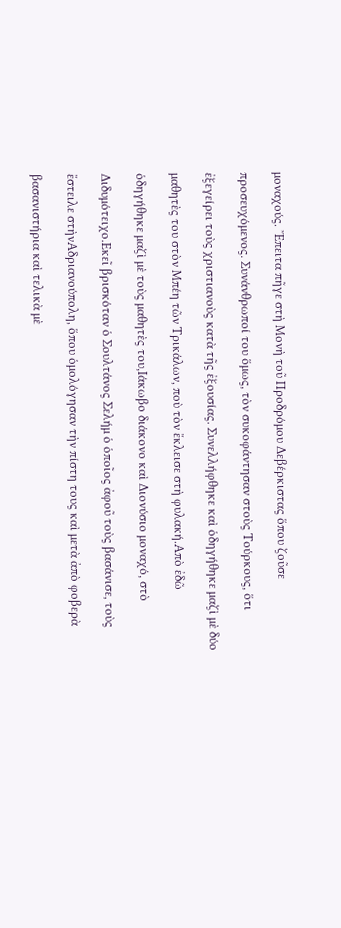μοναχούς. ῎Επειτα πῆγε στὴ Μονὴ τοῦ Προδρόμου Δεβέρκιστας ὅπου ζοῦσε

προσευχόμενος. Συνάνθρωποί του ὅμως, τὸν συκοφάντησαν στοὺς Τούρκους, ὅτι

ἐξεγείρει τοὺς χριστιανοὺς κατὰ τῆς ἐξουσίας. Συνελλήφθηκε καὶ ὁδηγήθηκε μαζὶ μὲ δύο

μαθητὲς του στὸν Μπέη τῶν Τρικάλων, ποὺ τὸν ἔκλεισε στὴ φυλακή.Απὸ ἐδῶ

ὁδηγήθηκε μαζὶ μὲ τοὺς μαθητὲς του,Ιάκωβο διάκονο καὶ Διονύσιο μοναχό, στὸ

Διδυμότειχο.Εκεῖ βρισκόταν ὁ Σουλτάνος Σελήμ ὁ ὁποῖος ἀφοῦ τοὺς βασάνισε, τοὺς

ἔστειλε στὴνΑδριανούπολη, ὅπου ὁμολόγησαν τὴν πίστη τους καὶ μετὰ ἀπὸ φοβερὰ

βασανιστήρια καὶ τελικὰ μὲ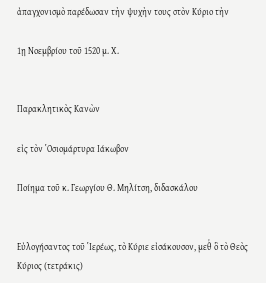ἀπαγχονισμὸ παρέδωσαν τὴν ψυχὴν τους στὸν Κύριο τὴν

1ῃ Νοεμβρίου τοῦ 1520 μ. Χ.


Παρακλητικὸς Κανὼν

εἰς τὸν ῾Οσιομάρτυρα Ιάκωβον

Ποίημα τοῦ κ. Γεωργίου Θ. Μηλίτση, διδασκάλου


Εὐλογήσαντος τοῦ ῾Ιερέως, τὸ Κύριε εἰσάκουσον, μεθ̉ ὃ τὸ Θεὸς Κύριος (τετράκις)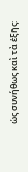ὡς συνήθως καὶ τὰ ἑξῆς: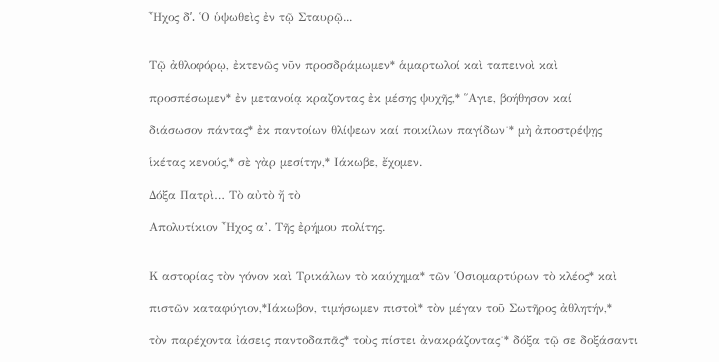῏Ηχος δʹ. ῾Ο ὑψωθεὶς ἐν τῷ Σταυρῷ...


Τῷ ἀθλοφόρῳ, ἐκτενῶς νῦν προσδράμωμεν* ἁμαρτωλοί καὶ ταπεινοὶ καὶ

προσπέσωμεν* ἐν μετανοίᾳ κραζοντας ἐκ μέσης ψυχῆς,* ῞Αγιε, βοήθησον καί

διάσωσον πάντας* ἐκ παντοίων θλίψεων καί ποικίλων παγίδων˙* μὴ ἀποστρέψῃς

ἱκέτας κενούς,* σὲ γὰρ μεσίτην,* Ιάκωβε, ἔχομεν.

Δόξα Πατρὶ… Τὸ αὐτὸ ἤ τὸ

Απολυτίκιον ῏Ηχος α’. Τῆς ἐρήμου πολίτης.


Κ αστορίας τὸν γόνον καὶ Τρικάλων τὸ καύχημα* τῶν ῾Οσιομαρτύρων τὸ κλέος* καὶ

πιστῶν καταφύγιον,*Ιάκωβον, τιμήσωμεν πιστοὶ* τὸν μέγαν τοῦ Σωτῆρος ἀθλητήν,*

τὸν παρέχοντα ἰάσεις παντοδαπᾶς* τοὺς πίστει ἀνακράζοντας˙* δόξα τῷ σε δοξάσαντι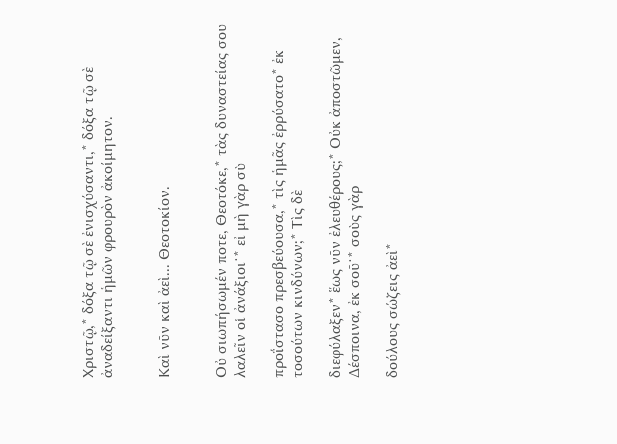Χριστῷ,* δόξα τῷ σὲ ἐνισχύσαντι,* δόξα τῷ σὲ ἀναδείξαντι ἡμῶν φρουρὸν ἀκοίμητον.


Καὶ νῦν καὶ ἀεὶ... Θεοτοκίον.


Οὐ σιωπήσωμέν ποτε, Θεοτόκε,* τὰς δυναστείας σου λαλεῖν οἱ ἀνάξιοι˙* εἰ μὴ γὰρ σὺ

προΐστασο πρεσβεύουσα,* τὶς ἡμᾶς ἐρρύσατο* ἐκ τοσούτων κινδύνων;* Τὶς δὲ

διεφύλαξεν* ἕως νῦν ἐλευθέρους;* Οὐκ ἀποστῶμεν, Δέσποινα, ἐκ σοῦ˙* σοὺς γὰρ

δούλους σώζεις ἀεὶ*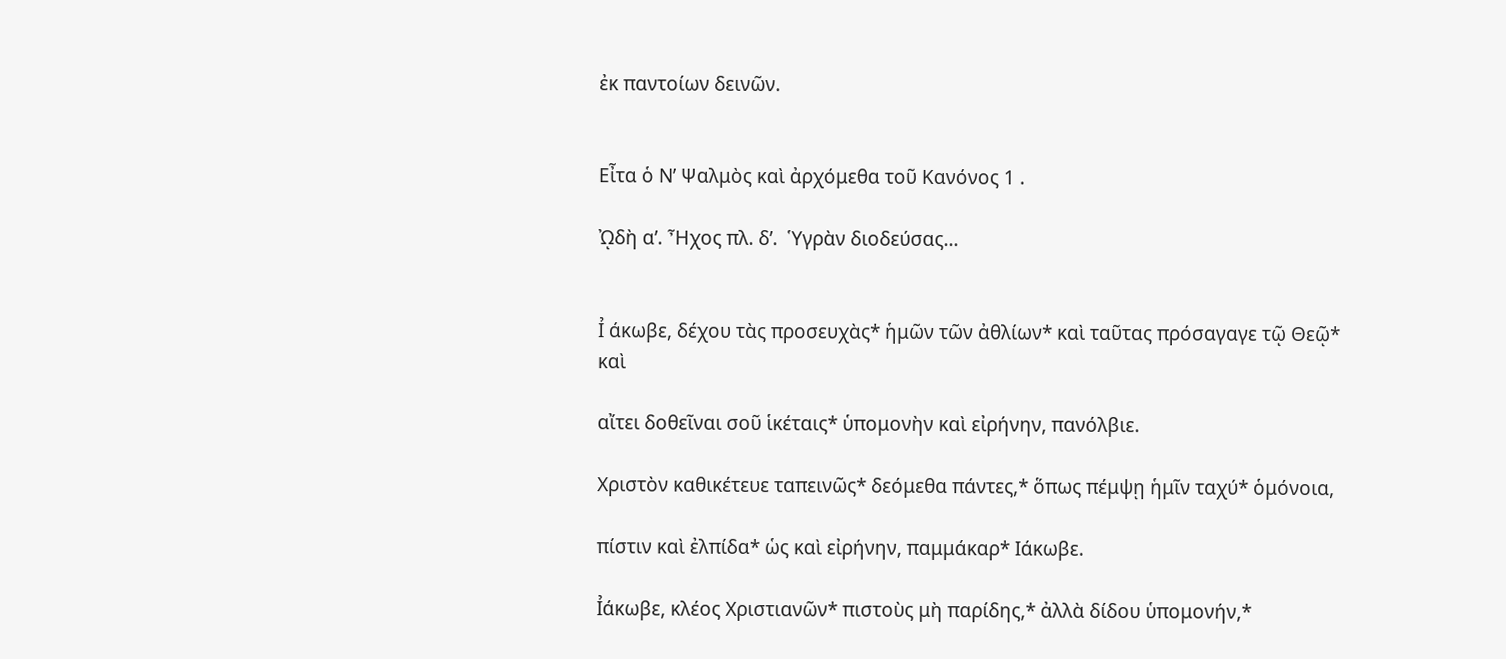ἐκ παντοίων δεινῶν.


Εἶτα ὁ Νʹ Ψαλμὸς καὶ ἀρχόμεθα τοῦ Κανόνος 1 .

ᾨδὴ αʹ. Ἦχος πλ. δʹ.  Ὑγρὰν διοδεύσας…


Ι̉ άκωβε, δέχου τὰς προσευχὰς* ἡμῶν τῶν ἀθλίων* καὶ ταῦτας πρόσαγαγε τῷ Θεῷ* καὶ

αἴτει δοθεῖναι σοῦ ἱκέταις* ὑπομονὴν καὶ εἰρήνην, πανόλβιε.

Χριστὸν καθικέτευε ταπεινῶς* δεόμεθα πάντες,* ὅπως πέμψῃ ἡμῖν ταχύ* ὁμόνοια,

πίστιν καὶ ἐλπίδα* ὡς καὶ εἰρήνην, παμμάκαρ* Ιάκωβε.

Ι̉άκωβε, κλέος Χριστιανῶν* πιστοὺς μὴ παρίδης,* ἀλλὰ δίδου ὑπομονήν,*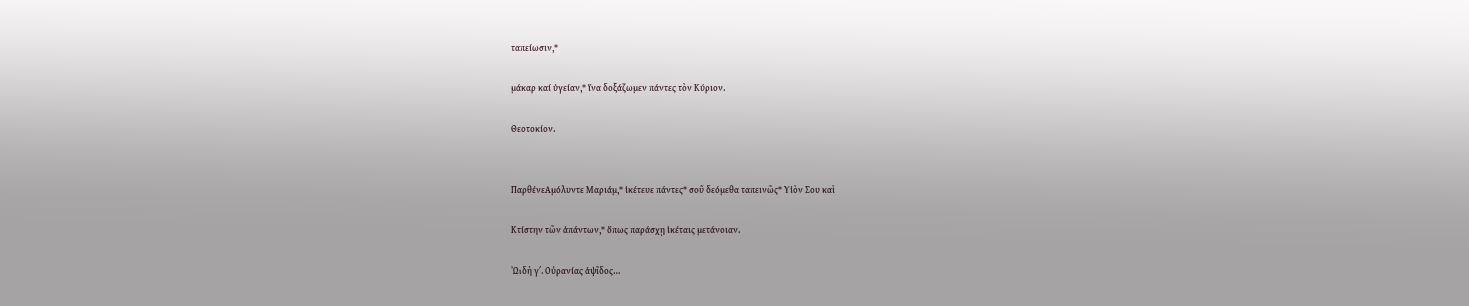ταπείωσιν,*

μάκαρ καί ὑγείαν,* ἵνα δοξάζωμεν πάντες τὸν Κύριον.

Θεοτοκίον.


ΠαρθένεΑμόλυντε Μαριάμ,* ἱκέτευε πάντες* σοῦ δεόμεθα ταπεινῶς* Υἱὸν Σου καὶ

Κτίστην τῶν ἁπάντων,* ὅπως παράσχῃ ἱκέταις μετάνοιαν.

ᾨδὴ γʹ. Οὐρανίας ἁψῖδος…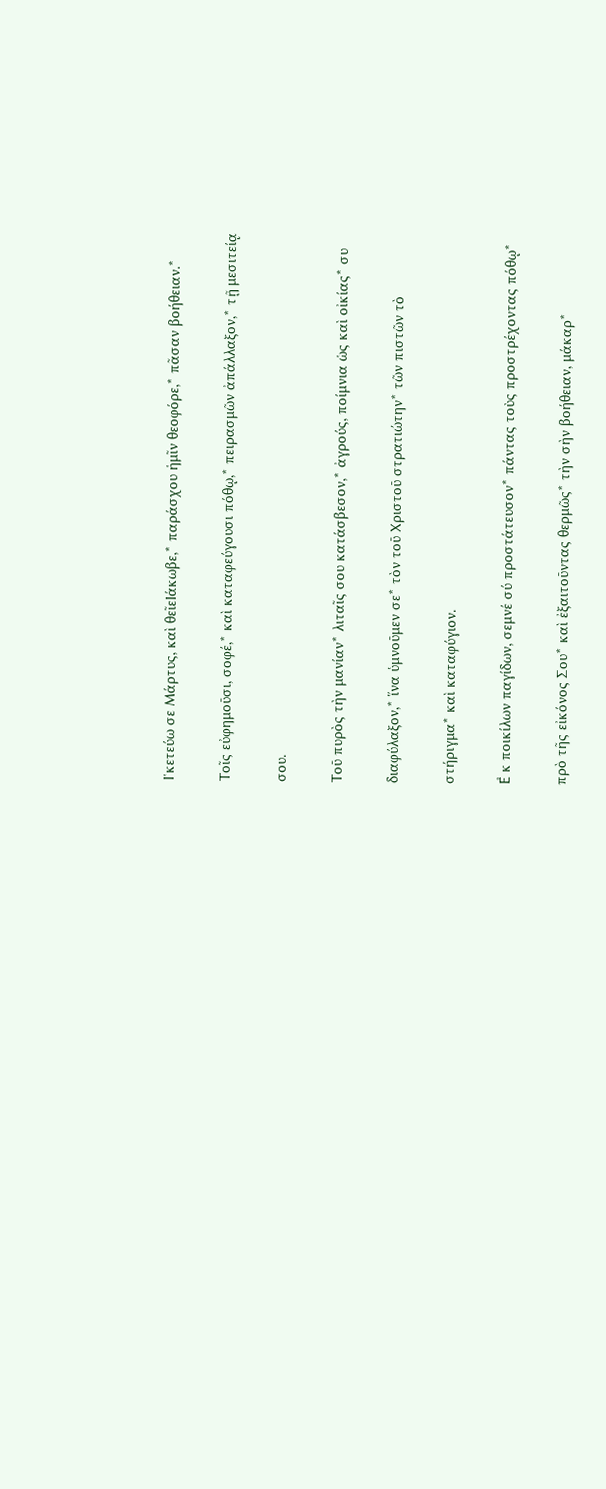Ι῾κετεύω σε Μάρτυς, καὶ θεῖεΙάκωβε,* παράσχου ἡμῖν θεοφόρε,* πᾶσαν βοήθειαν.*

Τοῖς εὐφημοῦσι, σοφέ,* καὶ καταφεύγουσι πόθῳ,* πειρασμῶν ἀπάλλαξον,* τῇ μεσιτείᾳ

σου.

Τοῦ πυρὸς τὴν μανίαν* λιταῖς σου κατάσβεσον,* ἀγρούς, ποίμνια ὡς καὶ οἰκίας* συ

διαφύλαξον,* ἵνα ὑμνοῦμεν σε* τὸν τοῦ Χριστοῦ στρατιώτην* τῶν πιστῶν τὸ

στήριγμα* καὶ καταφύγιον.

Ε̉ κ ποικίλων παγίδων, σεμνέ σύ προστάτευσον* πάντας τοὺς προστρέχοντας πόθῳ*

πρὸ τῆς εἰκόνος Σου* καὶ ἐξαιτοῦντας θερμῶς* τὴν σὴν βοήθειαν, μάκαρ*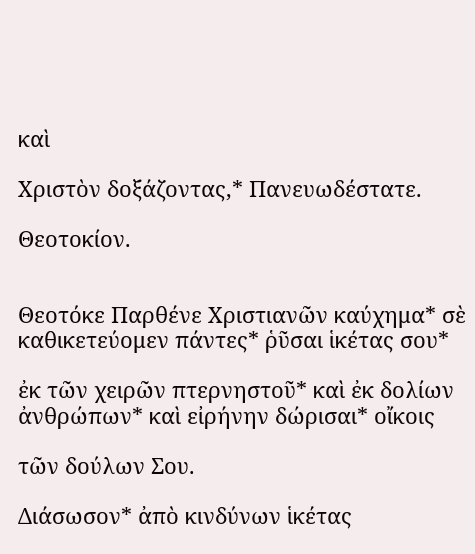καὶ

Χριστὸν δοξάζοντας,* Πανευωδέστατε.

Θεοτοκίον.


Θεοτόκε Παρθένε Χριστιανῶν καύχημα* σὲ καθικετεύομεν πάντες* ῥῦσαι ἱκέτας σου*

ἐκ τῶν χειρῶν πτερνηστοῦ* καὶ ἐκ δολίων ἀνθρώπων* καὶ εἰρήνην δώρισαι* οἴκοις

τῶν δούλων Σου.

Διάσωσον* ἀπὸ κινδύνων ἱκέτας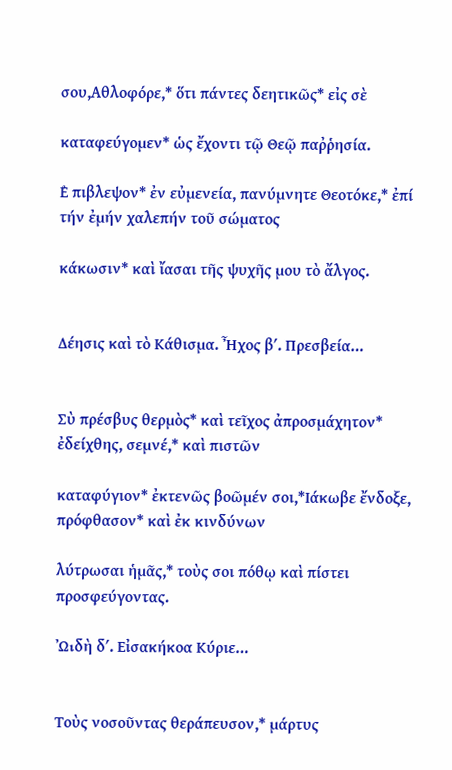σου,Αθλοφόρε,* ὅτι πάντες δεητικῶς* εἰς σὲ

καταφεύγομεν* ὡς ἔχοντι τῷ Θεῷ παῤῥησία.

Ε̉ πιβλεψον* ἐν εὐμενεία, πανύμνητε Θεοτόκε,* ἐπί τήν ἐμήν χαλεπήν τοῦ σώματος

κάκωσιν* καὶ ἴασαι τῆς ψυχῆς μου τὸ ἄλγος.


Δέησις καὶ τὸ Κάθισμα. Ἦχος βʹ. Πρεσβεία…


Σὺ πρέσβυς θερμὸς* καὶ τεῖχος ἀπροσμάχητον* ἐδείχθης, σεμνέ,* καὶ πιστῶν

καταφύγιον* ἐκτενῶς βοῶμέν σοι,*Ιάκωβε ἔνδοξε, πρόφθασον* καὶ ἐκ κινδύνων

λύτρωσαι ἡμᾶς,* τοὺς σοι πόθῳ καὶ πίστει προσφεύγοντας.

ᾨδὴ δʹ. Εἰσακήκοα Κύριε…


Τοὺς νοσοῦντας θεράπευσον,* μάρτυς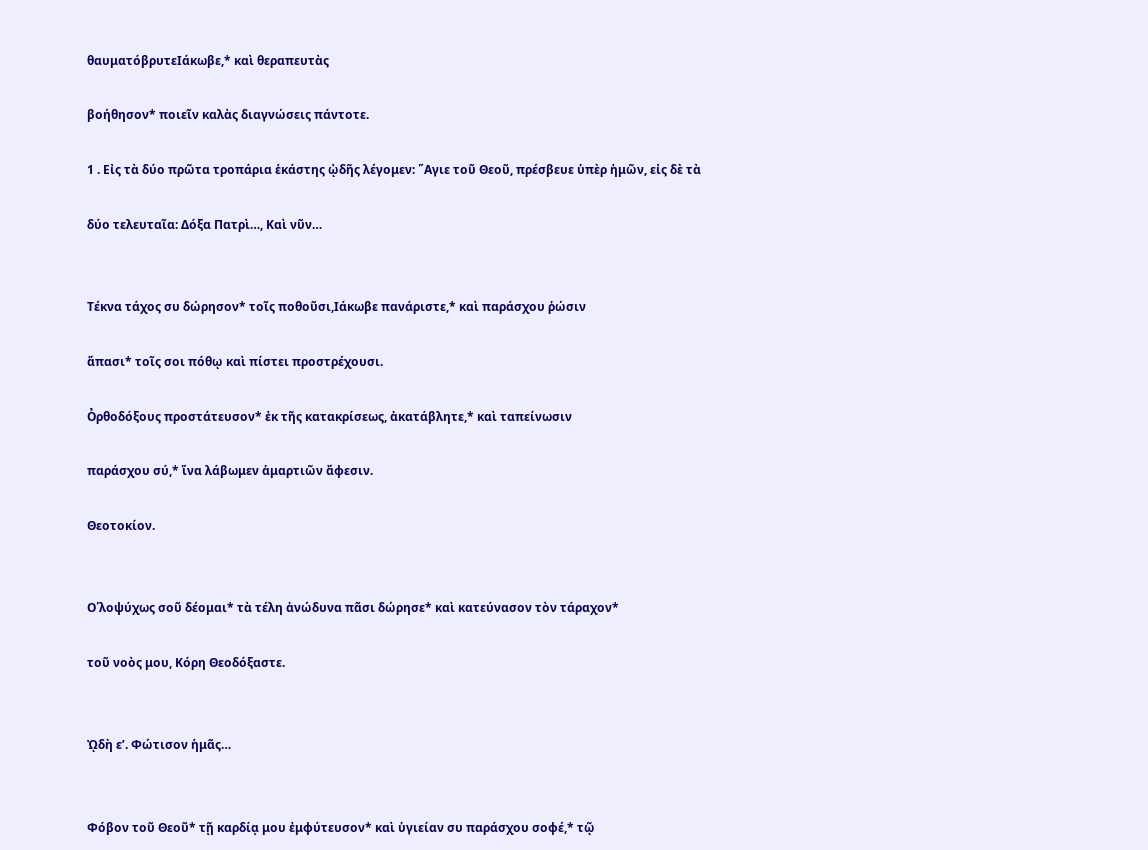θαυματόβρυτεΙάκωβε,* καὶ θεραπευτὰς

βοήθησον* ποιεῖν καλὰς διαγνώσεις πάντοτε.

1 . Εἰς τὰ δύο πρῶτα τροπάρια ἑκάστης ᾠδῆς λέγομεν: ῞Αγιε τοῦ Θεοῦ, πρέσβευε ὑπὲρ ἡμῶν, εἰς δὲ τὰ

δύο τελευταῖα: Δόξα Πατρὶ…, Καὶ νῦν…


Τέκνα τάχος συ δώρησον* τοῖς ποθοῦσι,Ιάκωβε πανάριστε,* καὶ παράσχου ῥώσιν

ἅπασι* τοῖς σοι πόθῳ καὶ πίστει προστρέχουσι.

Ο̉ρθοδόξους προστάτευσον* ἐκ τῆς κατακρίσεως, ἀκατάβλητε,* καὶ ταπείνωσιν

παράσχου σύ,* ἵνα λάβωμεν ἁμαρτιῶν ἄφεσιν.

Θεοτοκίον.


Ο῾λοψύχως σοῦ δέομαι* τὰ τέλη ἀνώδυνα πᾶσι δώρησε* καὶ κατεύνασον τὸν τάραχον*

τοῦ νοὸς μου, Κόρη Θεοδόξαστε.


ᾨδὴ εʹ. Φώτισον ἡμᾶς…


Φόβον τοῦ Θεοῦ* τῇ καρδίᾳ μου ἐμφύτευσον* καὶ ὑγιείαν συ παράσχου σοφέ,* τῷ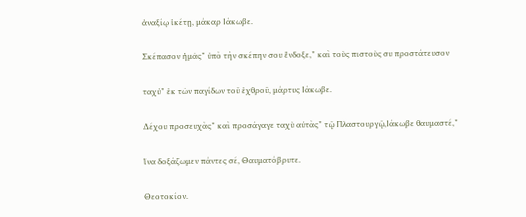ἀναξίῳ ἱκέτῃ, μάκαρ Ιάκωβε.

Σκέπασον ἡμᾶς* ὑπὸ τὴν σκέπην σου ἔνδοξε,* καὶ τοὺς πιστοὺς συ προστάτευσον

ταχύ* ἐκ τῶν παγίδων τοῦ ἐχθροῦ, μάρτυς Ιάκωβε.

Δέχου προσευχὰς* καὶ προσάγαγε ταχὺ αὐτὰς* τῷ Πλαστουργῷ,Ιάκωβε θαυμαστέ,*

ἵνα δοξάζωμεν πάντες σέ, Θαυματόβρυτε.

Θεοτοκίον.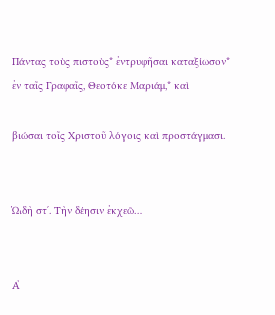Πάντας τοὺς πιστοὺς* ἐντρυφῆσαι καταξίωσον* ἐν ταῖς Γραφαῖς, Θεοτόκε Μαριάμ,* καὶ

βιώσαι τοῖς Χριστοῦ λόγοις καὶ προστάγμασι.


ᾨδὴ στʹ. Τὴν δέησιν ἐκχεῶ…


Α̉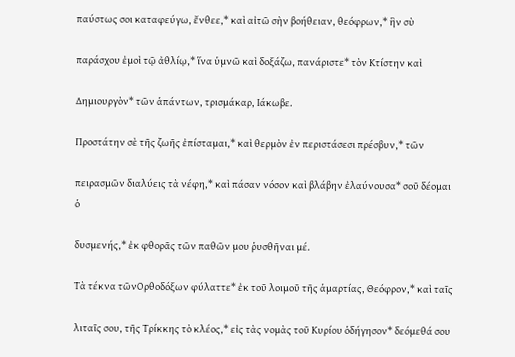παύστως σοι καταφεύγω, ἔνθεε,* καὶ αἰτῶ σὴν βοήθειαν, θεόφρων,* ἣν σὺ

παράσχου ἐμοὶ τῷ ἀθλίῳ,* ἵνα ὑμνῶ καὶ δοξάζω, πανάριστε* τὸν Κτίστην καὶ

Δημιουργὸν* τῶν ἁπάντων, τρισμάκαρ, Ιάκωβε.

Προστάτην σὲ τῆς ζωῆς ἐπίσταμαι,* καὶ θερμὸν ἐν περιστάσεσι πρέσβυν,* τῶν

πειρασμῶν διαλύεις τὰ νέφη,* καὶ πάσαν νόσον καὶ βλάβην ἐλαύνουσα* σοῦ δέομαι ὁ

δυσμενής,* ἐκ φθορᾶς τῶν παθῶν μου ῥυσθῆναι μέ.

Τὰ τέκνα τῶνΟρθοδόξων φύλαττε* ἐκ τοῦ λοιμοῦ τῆς ἁμαρτίας, Θεόφρον,* καὶ ταῖς

λιταῖς σου, τῆς Τρίκκης τὸ κλέος,* εἰς τὰς νομὰς τοῦ Κυρίου ὁδήγησον* δεόμεθά σου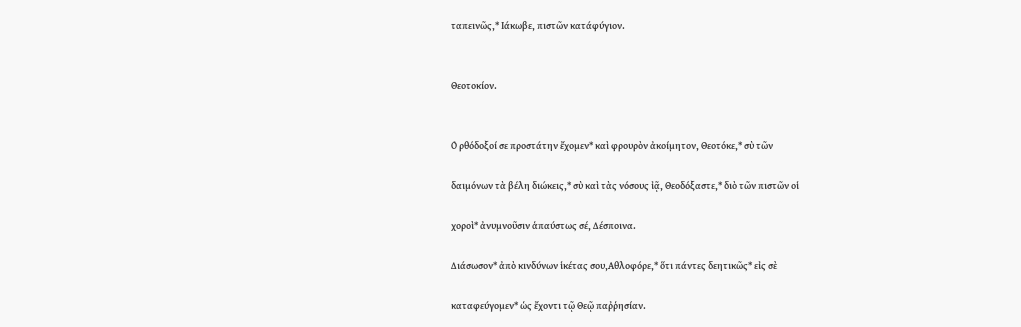ταπεινῶς,* Ιάκωβε, πιστῶν κατάφύγιον.


Θεοτοκίον.


Ο̉ ρθόδοξοί σε προστάτην ἔχομεν* καὶ φρουρὸν ἀκοίμητον, Θεοτόκε,* σὺ τῶν

δαιμόνων τὰ βέλη διώκεις,* σὺ καὶ τὰς νόσους ἰᾷ, Θεοδόξαστε,* διὸ τῶν πιστῶν οἱ

χοροὶ* ἀνυμνοῦσιν ἁπαύστως σέ, Δέσποινα.

Διάσωσον* ἀπὸ κινδύνων ἱκέτας σου,Αθλοφόρε,* ὅτι πάντες δεητικῶς* εἰς σὲ

καταφεύγομεν* ὡς ἔχοντι τῷ Θεῷ παῤῥησίαν.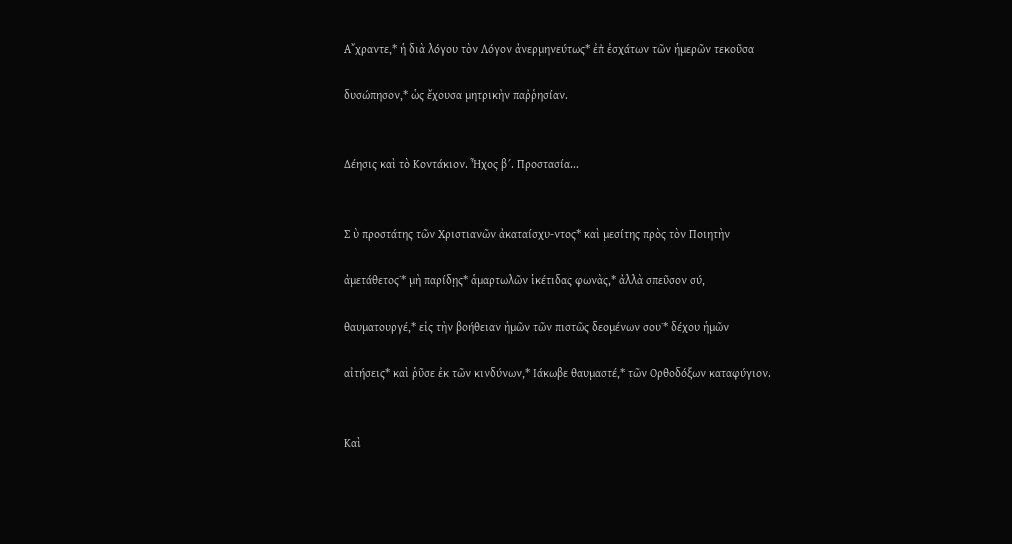Α῎χραντε,* ἡ διὰ λόγου τὸν Λόγον ἀνερμηνεύτως* ἐπ̉ ἐσχάτων τῶν ἡμερῶν τεκοῦσα

δυσώπησον,* ὡς ἔχουσα μητρικὴν παῤῥησίαν.


Δέησις καὶ τὸ Κοντάκιον. Ἦχος β´. Προστασία...


Σ ὺ προστάτης τῶν Χριστιανῶν ἀκαταίσχυ-ντος* καὶ μεσίτης πρὸς τὸν Ποιητὴν

ἀμετάθετος˙* μὴ παρίδῃς* ἁμαρτωλῶν ἱκέτιδας φωνὰς,* ἀλλὰ σπεῦσον σύ,

θαυματουργέ,* εἰς τὴν βοήθειαν ἡμῶν τῶν πιστῶς δεομένων σου˙* δέχου ἡμῶν

αἰτήσεις* καὶ ῥῦσε ἐκ τῶν κινδύνων,* Ιάκωβε θαυμαστέ,* τῶν Ορθοδόξων καταφύγιον.


Καὶ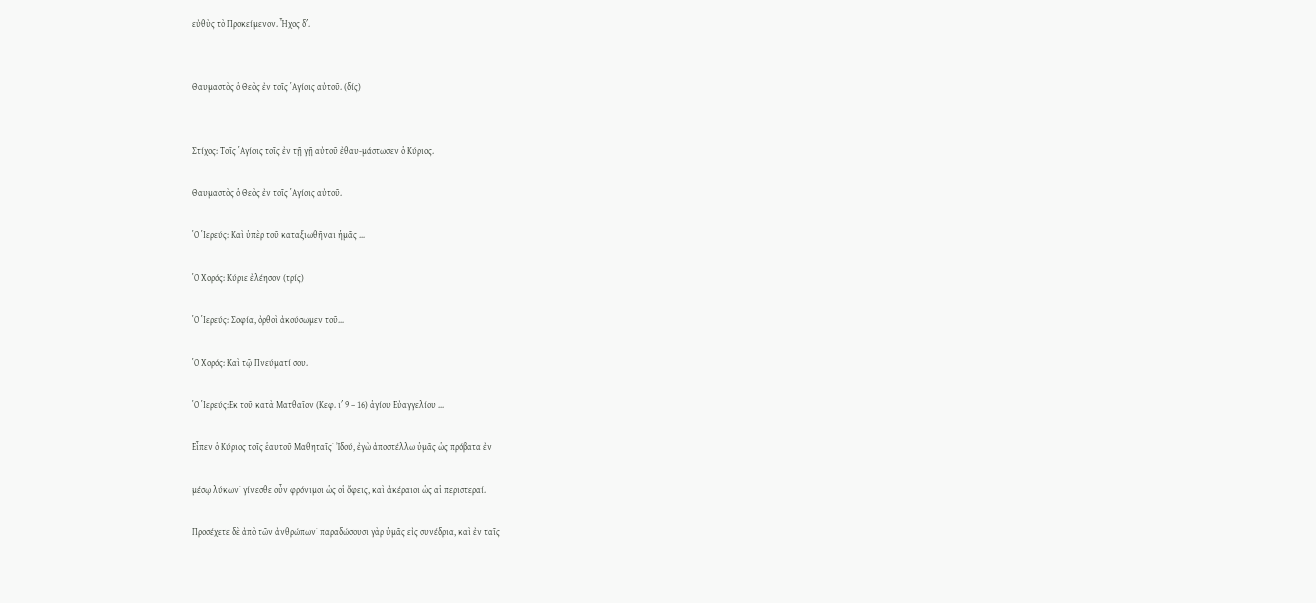εὐθὺς τὸ Προκείμενον. Ἦχος δʹ.


Θαυμαστὸς ὁ Θεὸς ἐν τοῖς ῾Αγίοις αὐτοῦ. (δίς)


Στίχος: Τοῖς ῾Αγίοις τοῖς ἐν τῇ γῇ αὐτοῦ ἐθαυ-μάστωσεν ὁ Κύριος.

Θαυμαστὸς ὁ Θεὸς ἐν τοῖς ῾Αγίοις αὐτοῦ.

῾Ο ῾Ιερεύς: Καὶ ὑπὲρ τοῦ καταξιωθῆναι ἡμᾶς …

῾Ο Χορός: Κύριε ἐλέησον (τρίς)

῾Ο ῾Ιερεύς: Σοφία, ὀρθοὶ ἀκούσωμεν τοῦ…

῾Ο Χορός: Καὶ τῷ Πνεύματί σου.

῾Ο ῾Ιερεύς:Εκ τοῦ κατὰ Ματθαῖον (Κεφ. ιʹ 9 – 16) ἁγίου Εὐαγγελίου ...

Εἶπεν ὁ Κύριος τοῖς ἑαυτοῦ Μαθηταῖς˙ Ἰδού, ἐγὼ ἀποστέλλω ὑμᾶς ὡς πρόβατα ἐν

μέσῳ λύκων˙ γίνεσθε οὖν φρόνιμοι ὡς οἱ ὄφεις, καὶ ἀκέραιοι ὡς αἱ περιστεραί.

Προσέχετε δὲ ἀπὸ τῶν ἀνθρώπων˙ παραδώσουσι γὰρ ὑμᾶς εἰς συνέδρια, καὶ ἐν ταῖς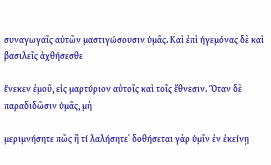συναγωγαῖς αὐτῶν μαστιγώσουσιν ὑμᾶς. Καὶ ἐπὶ ἡγεμόνας δὲ καὶ βασιλεῖς ἀχθήσεσθε

ἕνεκεν ἐμοῦ, εἰς μαρτύριον αὐτοῖς καὶ τοῖς ἔθνεσιν. Ὅταν δὲ παραδιδῶσιν ὑμᾶς, μὴ

μεριμνήσητε πῶς ἢ τί λαλήσητε˙ δοθήσεται γὰρ ὑμῖν ἐν ἐκείνῃ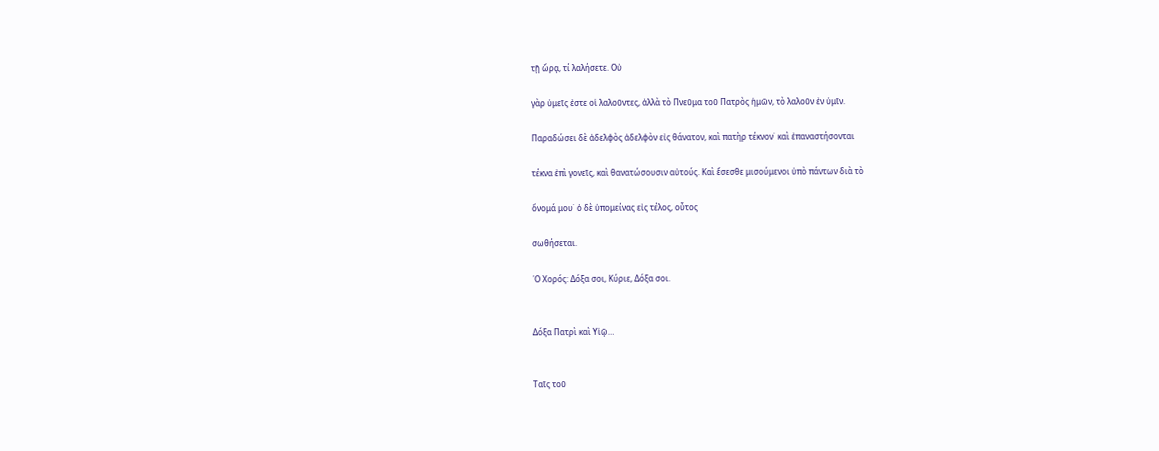τῇ ὥρᾳ, τί λαλήσετε. Οὐ

γὰρ ὑμεῖς ἐστε οἱ λαλοῦντες, ἀλλὰ τὸ Πνεῦμα τοῦ Πατρὸς ἡμῶν, τὸ λαλοῦν ἐν ὑμῖν.

Παραδώσει δὲ ἀδελφὸς ἀδελφὸν εἰς θάνατον, καὶ πατὴρ τέκνον˙ καὶ ἐπαναστήσονται

τέκνα ἐπὶ γονεῖς, καὶ θανατώσουσιν αὐτούς. Καὶ ἔσεσθε μισούμενοι ὑπὸ πάντων διὰ τὸ

ὄνομά μου˙ ὁ δὲ ὑπομείνας εἰς τέλος, οὗτος

σωθήσεται.

῾Ο Χορός: Δόξα σοι, Κύριε, Δόξα σοι.


Δόξα Πατρὶ καὶ Υἱῷ…


Ταῖς τοῦ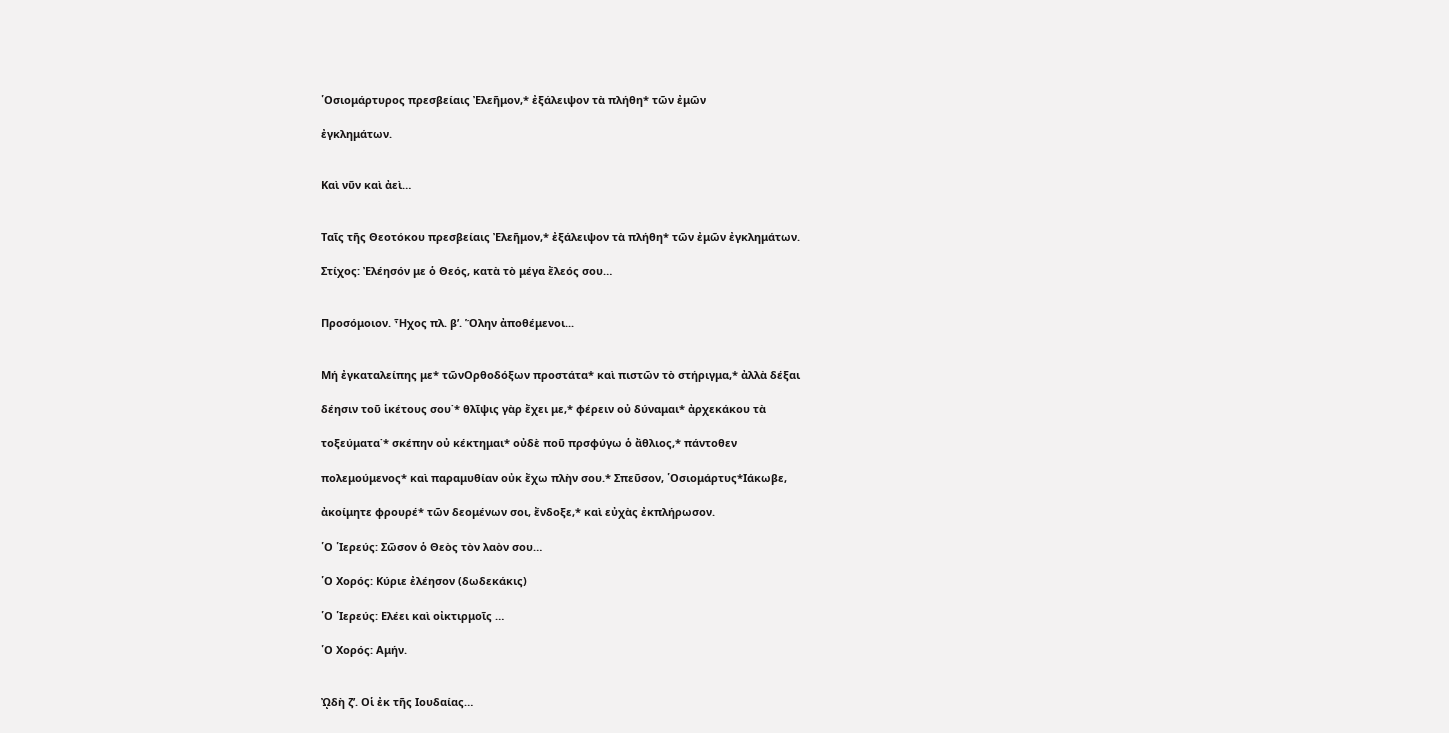῾Οσιομάρτυρος πρεσβείαις Ἐλεῆμον,* ἐξάλειψον τὰ πλήθη* τῶν ἐμῶν

ἐγκλημάτων.


Καὶ νῦν καὶ ἀεὶ…


Ταῖς τῆς Θεοτόκου πρεσβείαις Ἐλεῆμον,* ἐξάλειψον τὰ πλήθη* τῶν ἐμῶν ἐγκλημάτων.

Στίχος: Ἐλέησόν με ὁ Θεός, κατὰ τὸ μέγα ἔλεός σου…


Προσόμοιον. Ἦχος πλ. βʹ. Ὅλην ἀποθέμενοι...


Μή ἐγκαταλείπης με* τῶνΟρθοδόξων προστάτα* καὶ πιστῶν τὸ στήριγμα,* ἀλλὰ δέξαι

δέησιν τοῦ ἱκέτους σου˙* θλῖψις γὰρ ἔχει με,* φέρειν οὐ δύναμαι* ἀρχεκάκου τὰ

τοξεύματα˙* σκέπην οὐ κέκτημαι* οὐδὲ ποῦ πρσφύγω ὁ ἄθλιος,* πάντοθεν

πολεμούμενος* καὶ παραμυθίαν οὐκ ἔχω πλὴν σου.* Σπεῦσον, ῾Οσιομάρτυς*Ιάκωβε,

ἀκοίμητε φρουρέ* τῶν δεομένων σοι, ἔνδοξε,* καὶ εὐχὰς ἐκπλήρωσον.

῾Ο ῾Ιερεύς: Σῶσον ὁ Θεὸς τὸν λαὸν σου…

῾Ο Χορός: Κύριε ἐλέησον (δωδεκάκις)

῾Ο ῾Ιερεύς: Ελέει καὶ οἰκτιρμοῖς …

῾Ο Χορός: Αμήν.


ᾨδὴ ζʹ. Οἱ ἐκ τῆς Ιουδαίας…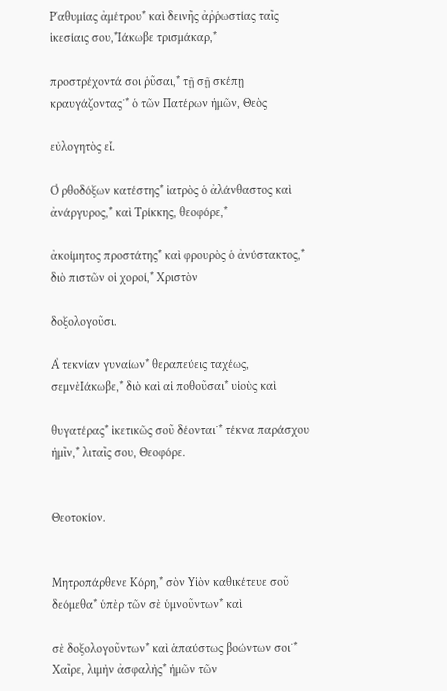Ρ῾αθυμίας ἀμέτρου* καὶ δεινῆς ἀῤῥωστίας ταῖς ἱκεσίαις σου,*Ιάκωβε τρισμάκαρ,*

προστρέχοντά σοι ῥῦσαι,* τῇ σῇ σκέπῃ κραυγάζοντας˙* ὁ τῶν Πατέρων ἡμῶν, Θεὸς

εὐλογητὸς εἶ.

Ο̉ ρθοδόξων κατέστης* ἰατρὸς ὁ ἀλάνθαστος καὶ ἀνάργυρος,* καὶ Τρίκκης, θεοφόρε,*

ἀκοίμητος προστάτης* καὶ φρουρὸς ὁ ἀνύστακτος,* διὸ πιστῶν οἱ χοροί,* Χριστὸν

δοξολογοῦσι.

Α̉ τεκνίαν γυναίων* θεραπεύεις ταχέως, σεμνὲΙάκωβε,* διὸ καὶ αἱ ποθοῦσαι* υἱοὺς καὶ

θυγατέρας* ἱκετικῶς σοῦ δέονται˙* τέκνα παράσχου ἡμῖν,* λιταῖς σου, Θεοφόρε.


Θεοτοκίον.


Μητροπάρθενε Κόρη,* σὸν Υἱὸν καθικέτευε σοῦ δεόμεθα* ὑπὲρ τῶν σὲ ὑμνοῦντων* καὶ

σὲ δοξολογοῦντων* καὶ ἁπαύστως βοώντων σοι˙* Χαῖρε, λιμὴν ἀσφαλὴς* ἡμῶν τῶν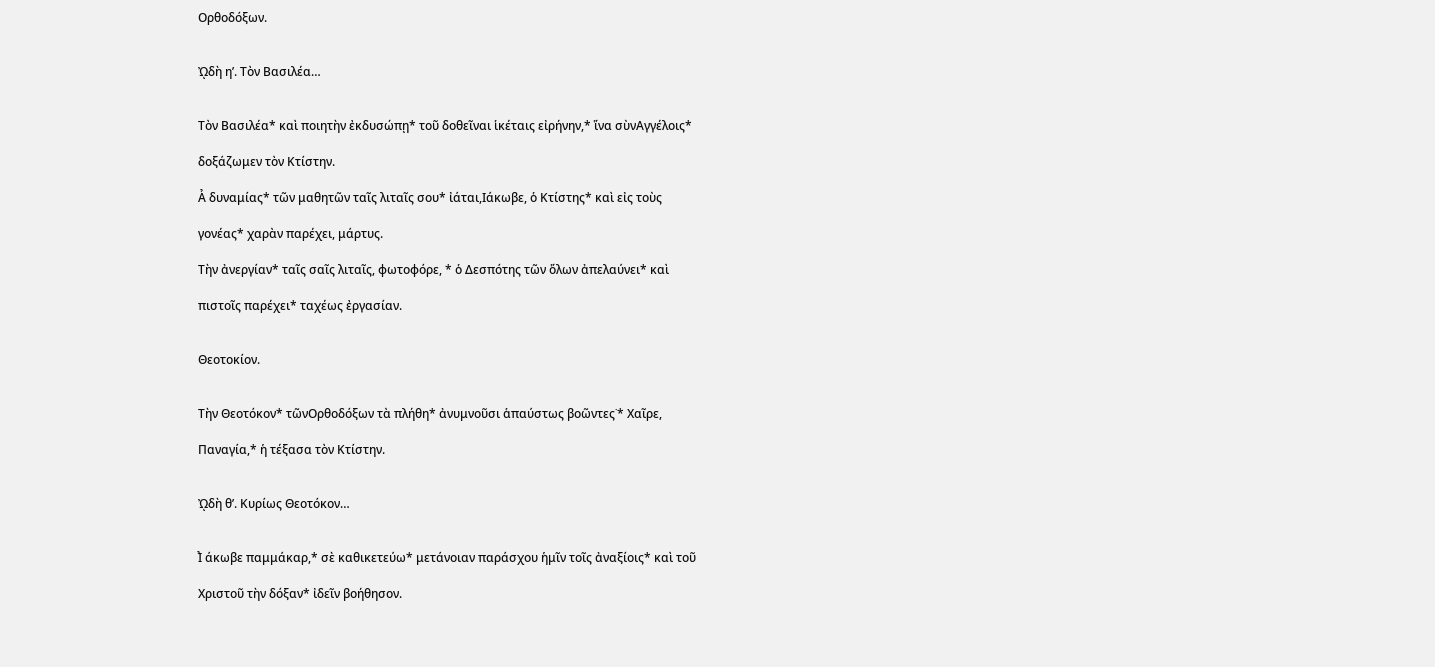Ορθοδόξων.


ᾨδὴ ηʹ. Τὸν Βασιλέα…


Τὸν Βασιλέα* καὶ ποιητὴν ἐκδυσώπῃ* τοῦ δοθεῖναι ἱκέταις εἰρήνην,* ἵνα σὺνΑγγέλοις*

δοξάζωμεν τὸν Κτίστην.

Α̉ δυναμίας* τῶν μαθητῶν ταῖς λιταῖς σου* ἰάται,Ιάκωβε, ὁ Κτίστης* καὶ εἰς τοὺς

γονέας* χαρὰν παρέχει, μάρτυς.

Τὴν ἀνεργίαν* ταῖς σαῖς λιταῖς, φωτοφόρε, * ὁ Δεσπότης τῶν ὅλων ἀπελαύνει* καὶ

πιστοῖς παρέχει* ταχέως ἐργασίαν.


Θεοτοκίον.


Τὴν Θεοτόκον* τῶνΟρθοδόξων τὰ πλήθη* ἀνυμνοῦσι ἁπαύστως βοῶντες˙* Χαῖρε,

Παναγία,* ἡ τέξασα τὸν Κτίστην.


ᾨδὴ θʹ. Κυρίως Θεοτόκον…


Ι̉ άκωβε παμμάκαρ,* σὲ καθικετεύω* μετάνοιαν παράσχου ἡμῖν τοῖς ἀναξίοις* καὶ τοῦ

Χριστοῦ τὴν δόξαν* ἰδεῖν βοήθησον.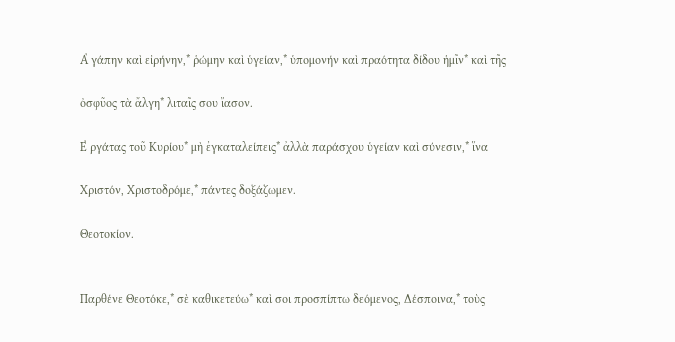Α̉ γάπην καὶ εἰρήνην,* ῥώμην καὶ ὑγείαν,* ὑπομονήν καὶ πραότητα δίδου ἡμῖν* καὶ τῆς

ὀσφῦος τὰ ἄλγη* λιταῖς σου ἴασον.

Ε̉ ργάτας τοῦ Κυρίου* μὴ ἐγκαταλείπεις* ἀλλὰ παράσχου ὑγείαν καὶ σύνεσιν,* ἵνα

Χριστόν, Χριστοδρόμε,* πάντες δοξάζωμεν.

Θεοτοκίον.


Παρθένε Θεοτόκε,* σὲ καθικετεύω* καὶ σοι προσπίπτω δεόμενος, Δέσποινα,* τοὺς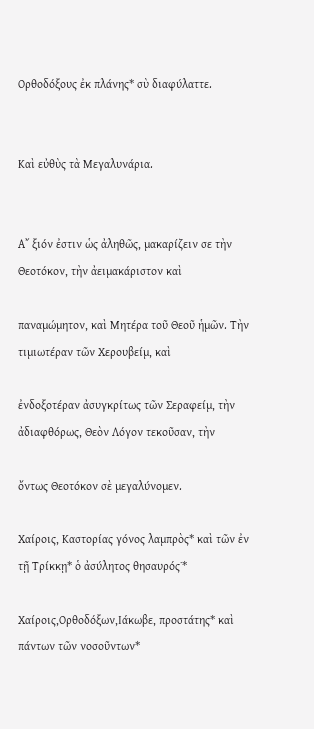Ορθοδόξους ἐκ πλάνης* σὺ διαφύλαττε.


Καὶ εὐθὺς τὰ Μεγαλυνάρια.


Α῎ ξιόν ἐστιν ὡς ἀληθῶς, μακαρίζειν σε τὴν Θεοτόκον, τὴν ἀειμακάριστον καὶ

παναμώμητον, καὶ Μητέρα τοῦ Θεοῦ ἡμῶν. Τὴν τιμιωτέραν τῶν Χερουβείμ, καὶ

ἐνδοξοτέραν ἀσυγκρίτως τῶν Σεραφείμ, τὴν ἀδιαφθόρως, Θεὸν Λόγον τεκοῦσαν, τὴν

ὄντως Θεοτόκον σὲ μεγαλύνομεν.

Χαίροις, Καστορίας γόνος λαμπρὸς* καὶ τῶν ἐν τῇ Τρίκκῃ* ὁ ἀσύλητος θησαυρός˙*

Χαίροις,Ορθοδόξων,Ιάκωβε, προστάτης* καὶ πάντων τῶν νοσοῦντων*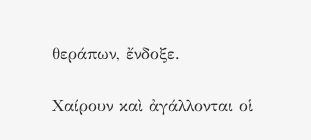θεράπων, ἔνδοξε.

Χαίρουν καὶ ἀγάλλονται οἱ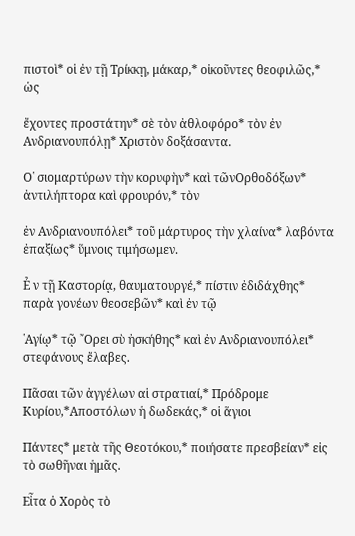πιστοὶ* οἱ ἐν τῇ Τρίκκῃ, μάκαρ,* οἰκοῦντες θεοφιλῶς,* ὡς

ἔχοντες προστάτην* σὲ τὸν ἀθλοφόρο* τὸν ἐν Ανδριανουπόλῃ* Χριστὸν δοξάσαντα.

Ο῾ σιομαρτύρων τὴν κορυφὴν* καὶ τῶνΟρθοδόξων* ἀντιλήπτορα καὶ φρουρόν,* τὸν

ἐν Ανδριανουπόλει* τοῦ μάρτυρος τὴν χλαίνα* λαβόντα ἐπαξίως* ὕμνοις τιμήσωμεν.

Ε̉ ν τῇ Καστορίᾳ, θαυματουργέ,* πίστιν ἐδιδάχθης* παρὰ γονέων θεοσεβῶν* καὶ ἐν τῷ

῾Αγίῳ* τῷ ῎Ορει σὺ ἠσκήθης* καὶ ἐν Ανδριανουπόλει* στεφάνους ἔλαβες.

Πᾶσαι τῶν ἀγγέλων αἱ στρατιαί,* Πρόδρομε Κυρίου,*Αποστόλων ἡ δωδεκάς,* οἱ ἅγιοι

Πάντες* μετὰ τῆς Θεοτόκου,* ποιήσατε πρεσβείαν* εἰς τὸ σωθῆναι ἡμᾶς.

Εἶτα ὁ Χορὸς τὸ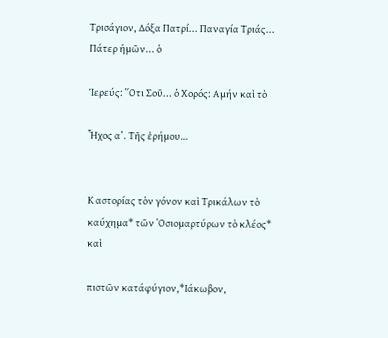Τρισάγιον, Δόξα Πατρί... Παναγία Τριάς... Πάτερ ἡμῶν... ὁ

Ἱερεύς: ῞Οτι Σοῦ... ὁ Χορός: Αμήν καὶ τὸ

῏Ηχος α’. Τῆς ἐρήμου…


Κ αστορίας τὸν γόνον καὶ Τρικάλων τὸ καύχημα* τῶν ῾Οσιομαρτύρων τὸ κλέος* καὶ

πιστῶν κατάφύγιον,*Ιάκωβον,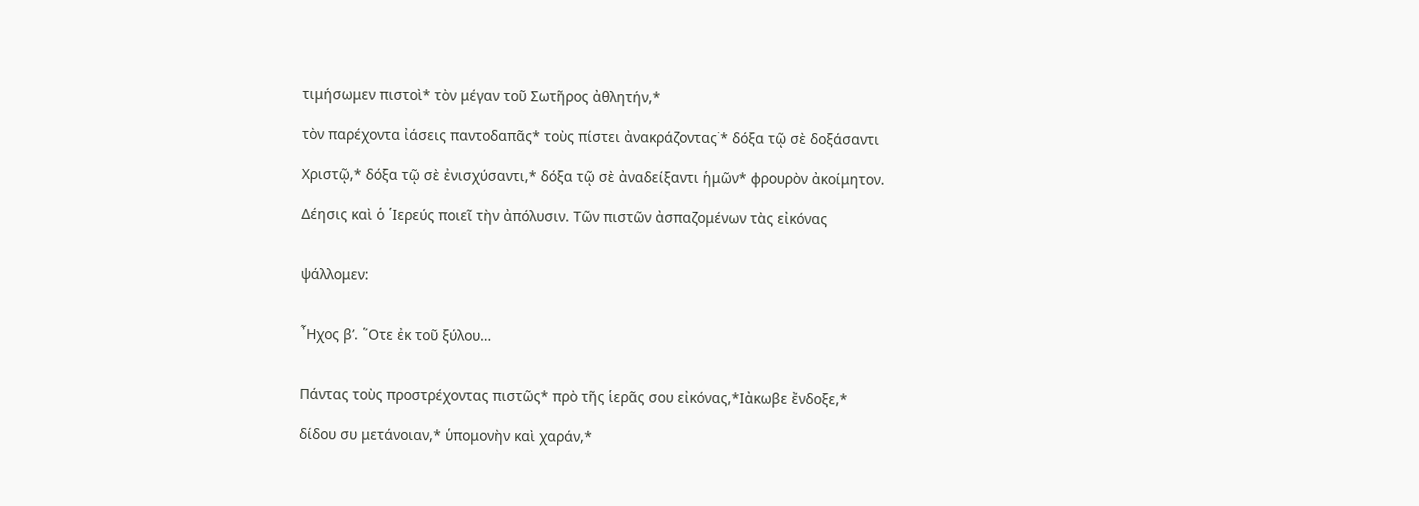τιμήσωμεν πιστοὶ* τὸν μέγαν τοῦ Σωτῆρος ἀθλητήν,*

τὸν παρέχοντα ἰάσεις παντοδαπᾶς* τοὺς πίστει ἀνακράζοντας˙* δόξα τῷ σὲ δοξάσαντι

Χριστῷ,* δόξα τῷ σὲ ἐνισχύσαντι,* δόξα τῷ σὲ ἀναδείξαντι ἡμῶν* φρουρὸν ἀκοίμητον.

Δέησις καὶ ὁ ῾Ιερεύς ποιεῖ τὴν ἀπόλυσιν. Τῶν πιστῶν ἀσπαζομένων τὰς εἰκόνας


ψάλλομεν:


῏Ηχος βʹ. ῞Οτε ἐκ τοῦ ξύλου…


Πάντας τοὺς προστρέχοντας πιστῶς* πρὸ τῆς ἱερᾶς σου εἰκόνας,*Ιἀκωβε ἔνδοξε,*

δίδου συ μετάνοιαν,* ὑπομονὴν καὶ χαράν,*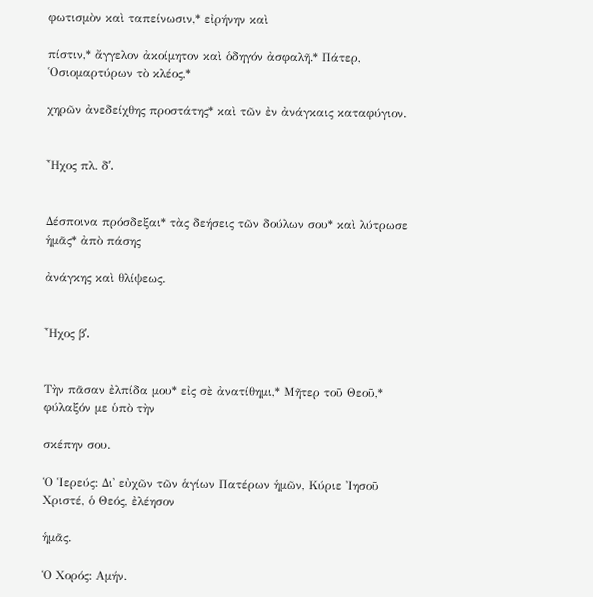φωτισμὸν καὶ ταπείνωσιν,* εἰρήνην καὶ

πίστιν,* ἄγγελον ἀκοίμητον καὶ ὁδηγόν ἀσφαλῆ.* Πάτερ, ῾Οσιομαρτύρων τὸ κλέος,*

χηρῶν ἀνεδείχθης προστάτης* καὶ τῶν ἐν ἀνάγκαις καταφύγιον.


῏Ηχος πλ. δʹ.


Δέσποινα πρόσδεξαι* τὰς δεήσεις τῶν δούλων σου* καὶ λύτρωσε ἡμᾶς* ἀπὸ πάσης

ἀνάγκης καὶ θλίψεως.


῏Ηχος βʹ.


Τὴν πᾶσαν ἐλπίδα μου* εἰς σὲ ἀνατίθημι,* Μῆτερ τοῦ Θεοῦ,* φύλαξόν με ὑπὸ τὴν

σκέπην σου.

Ὁ Ἱερεύς: Δι᾿ εὐχῶν τῶν ἁγίων Πατέρων ἡμῶν, Κύριε Ἰησοῦ Χριστέ, ὁ Θεός, ἐλέησον

ἡμᾶς.

Ὁ Χορός: Αμήν.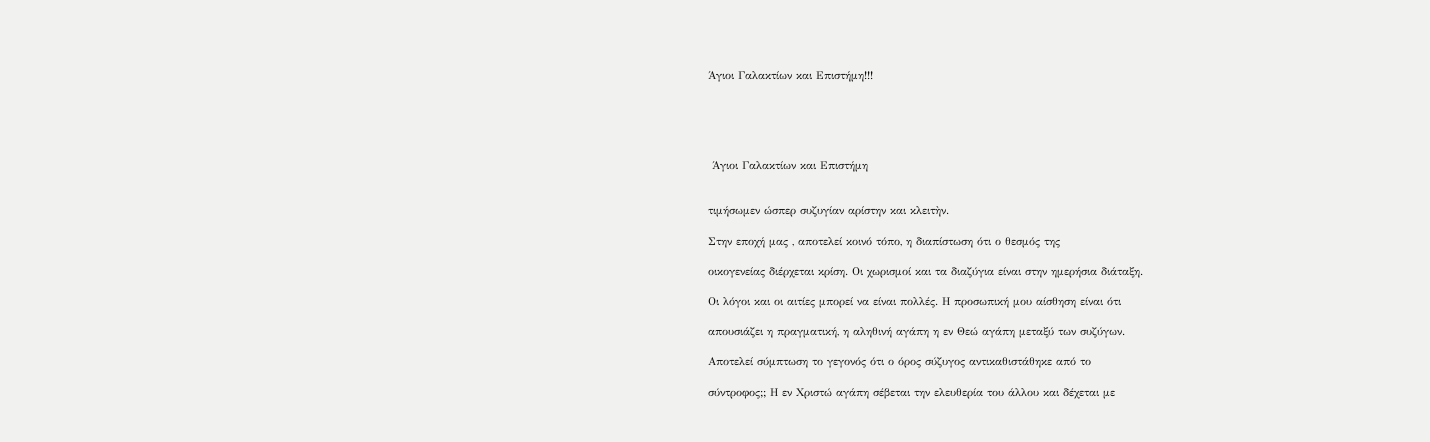Άγιοι Γαλακτίων και Επιστήμη!!!





 Άγιοι Γαλακτίων και Επιστήμη


τιμήσωμεν ώσπερ συζυγίαν αρίστην και κλειτὴν.

Στην εποχή μας , αποτελεί κοινό τόπο, η διαπίστωση ότι ο θεσμός της

οικογενείας διέρχεται κρίση. Οι χωρισμοί και τα διαζύγια είναι στην ημερήσια διάταξη.

Οι λόγοι και οι αιτίες μπορεί να είναι πολλές. Η προσωπική μου αίσθηση είναι ότι

απουσιάζει η πραγματική, η αληθινή αγάπη η εν Θεώ αγάπη μεταξύ των συζύγων.

Αποτελεί σύμπτωση το γεγονός ότι ο όρος σύζυγος αντικαθιστάθηκε από το

σύντροφος;; Η εν Χριστώ αγάπη σέβεται την ελευθερία του άλλου και δέχεται με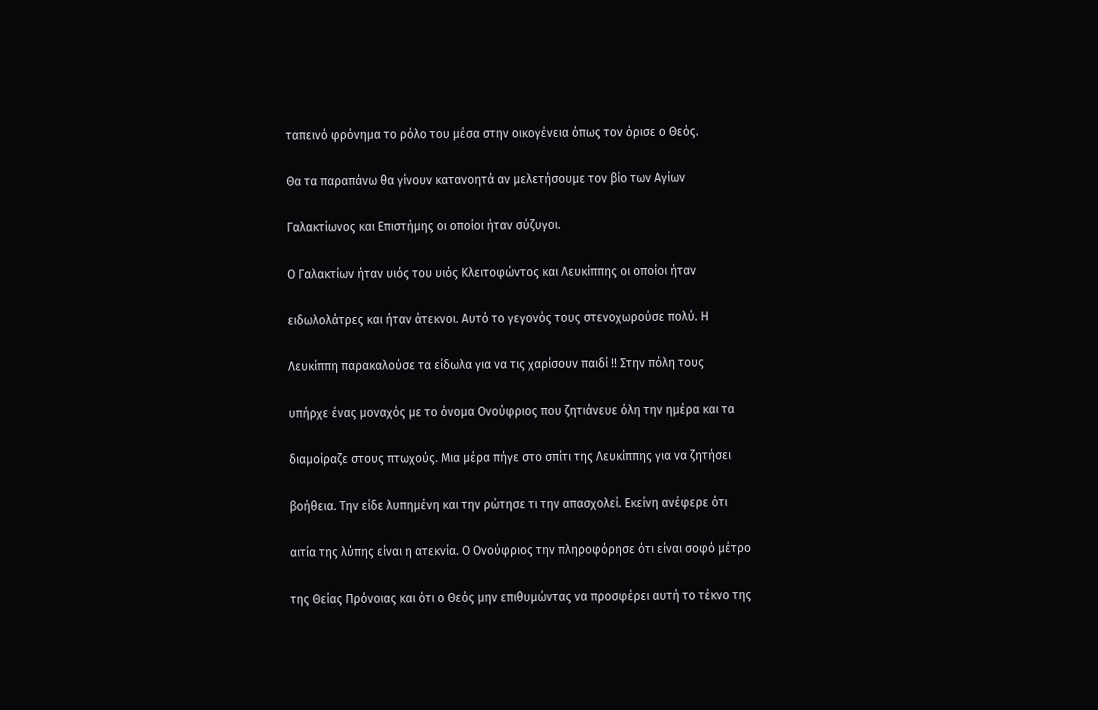ταπεινό φρόνημα το ρόλο του μέσα στην οικογένεια όπως τον όρισε ο Θεός.

Θα τα παραπάνω θα γίνουν κατανοητά αν μελετήσουμε τον βίο των Αγίων

Γαλακτίωνος και Επιστήμης οι οποίοι ήταν σύζυγοι.

Ο Γαλακτίων ήταν υιός του υιός Kλειτοφώντος και Λευκίππης οι οποίοι ήταν

ειδωλολάτρες και ήταν άτεκνοι. Αυτό το γεγονός τους στενοχωρούσε πολύ. Η

Λευκίππη παρακαλούσε τα είδωλα για να τις χαρίσουν παιδί !! Στην πόλη τους

υπήρχε ένας μοναχός με το όνομα Ονούφριος που ζητιάνευε όλη την ημέρα και τα

διαμοίραζε στους πτωχούς. Μια μέρα πήγε στο σπίτι της Λευκίππης για να ζητήσει

βοήθεια. Την είδε λυπημένη και την ρώτησε τι την απασχολεί. Εκείνη ανέφερε ότι

αιτία της λύπης είναι η ατεκνία. Ο Ονούφριος την πληροφόρησε ότι είναι σοφό μέτρο

της Θείας Πρόνοιας και ότι ο Θεός μην επιθυμώντας να προσφέρει αυτή το τέκνο της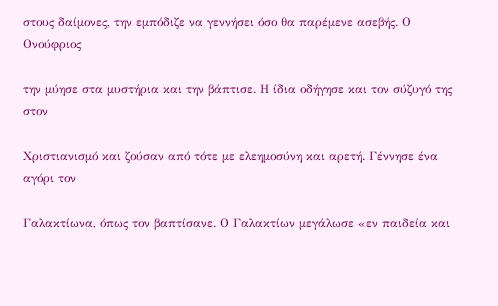στους δαίμονες, την εμπόδιζε να γεννήσει όσο θα παρέμενε ασεβής. Ο Ονούφριος

την μύησε στα μυστήρια και την βάπτισε. Η ίδια οδήγησε και τον σύζυγό της στον

Χριστιανισμό και ζούσαν από τότε με ελεημοσύνη και αρετή. Γέννησε ένα αγόρι τον

Γαλακτίωνα, όπως τον βαπτίσανε. Ο Γαλακτίων μεγάλωσε «εν παιδεία και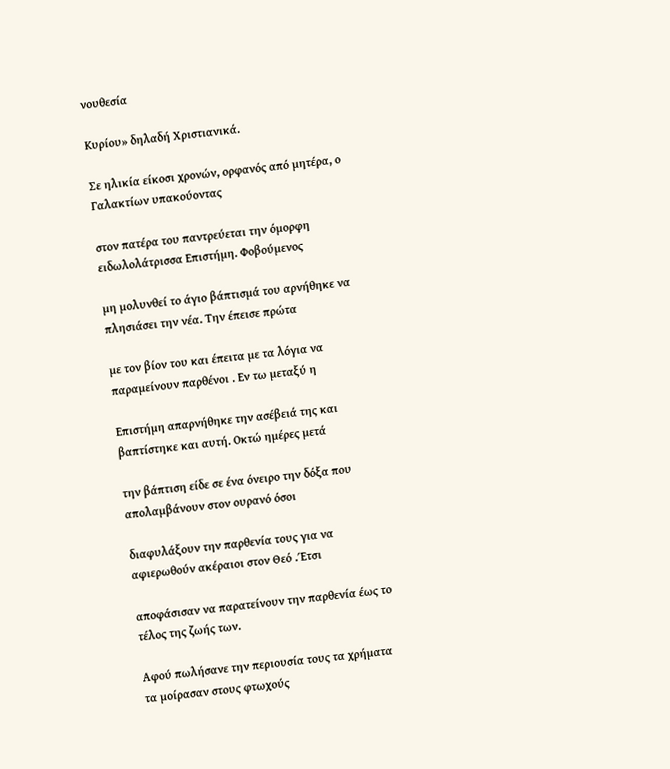νουθεσία

Κυρίου» δηλαδή Χριστιανικά.

Σε ηλικία είκοσι χρονών, ορφανός από μητέρα, ο Γαλακτίων υπακούοντας

στον πατέρα του παντρεύεται την όμορφη ειδωλολάτρισσα Επιστήμη. Φοβούμενος

μη μολυνθεί το άγιο βάπτισμά του αρνήθηκε να πλησιάσει την νέα. Την έπεισε πρώτα

με τον βίον του και έπειτα με τα λόγια να παραμείνουν παρθένοι . Εν τω μεταξύ η

Επιστήμη απαρνήθηκε την ασέβειά της και βαπτίστηκε και αυτή. Οκτώ ημέρες μετά

την βάπτιση είδε σε ένα όνειρο την δόξα που απολαμβάνουν στον ουρανό όσοι

διαφυλάξουν την παρθενία τους για να αφιερωθούν ακέραιοι στον Θεό .Έτσι

αποφάσισαν να παρατείνουν την παρθενία έως το τέλος της ζωής των.

Αφού πωλήσανε την περιουσία τους τα χρήματα τα μοίρασαν στους φτωχούς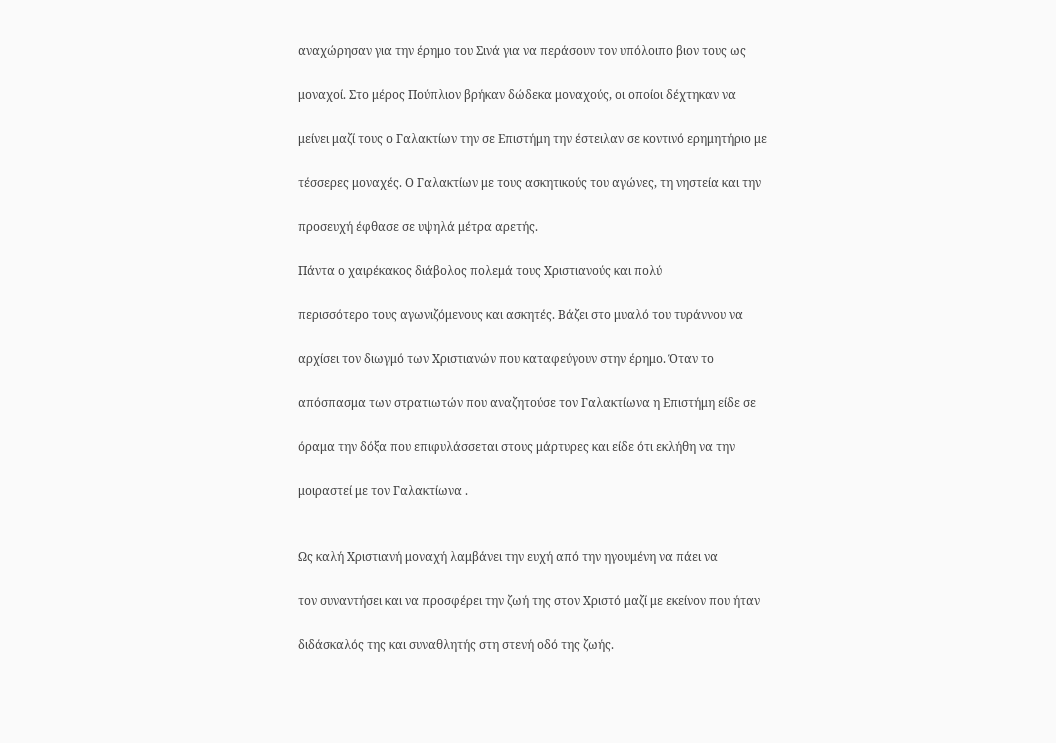αναχώρησαν για την έρημο του Σινά για να περάσουν τον υπόλοιπο βιον τους ως

μοναχοί. Στο μέρος Πούπλιον βρήκαν δώδεκα μοναχούς, οι οποίοι δέχτηκαν να

μείνει μαζί τους ο Γαλακτίων την σε Επιστήμη την έστειλαν σε κοντινό ερημητήριο με

τέσσερες μοναχές. Ο Γαλακτίων με τους ασκητικούς του αγώνες, τη νηστεία και την

προσευχή έφθασε σε υψηλά μέτρα αρετής.

Πάντα ο χαιρέκακος διάβολος πολεμά τους Χριστιανούς και πολύ

περισσότερο τους αγωνιζόμενους και ασκητές. Βάζει στο μυαλό του τυράννου να

αρχίσει τον διωγμό των Χριστιανών που καταφεύγουν στην έρημο. Όταν το

απόσπασμα των στρατιωτών που αναζητούσε τον Γαλακτίωνα η Επιστήμη είδε σε

όραμα την δόξα που επιφυλάσσεται στους μάρτυρες και είδε ότι εκλήθη να την

μοιραστεί με τον Γαλακτίωνα .


Ως καλή Χριστιανή μοναχή λαμβάνει την ευχή από την ηγουμένη να πάει να

τον συναντήσει και να προσφέρει την ζωή της στον Χριστό μαζί με εκείνον που ήταν

διδάσκαλός της και συναθλητής στη στενή οδό της ζωής.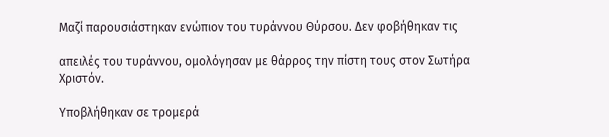Μαζί παρουσιάστηκαν ενώπιον του τυράννου Θύρσου. Δεν φοβήθηκαν τις

απειλές του τυράννου, ομολόγησαν με θάρρος την πίστη τους στον Σωτήρα Χριστόν.

Υποβλήθηκαν σε τρομερά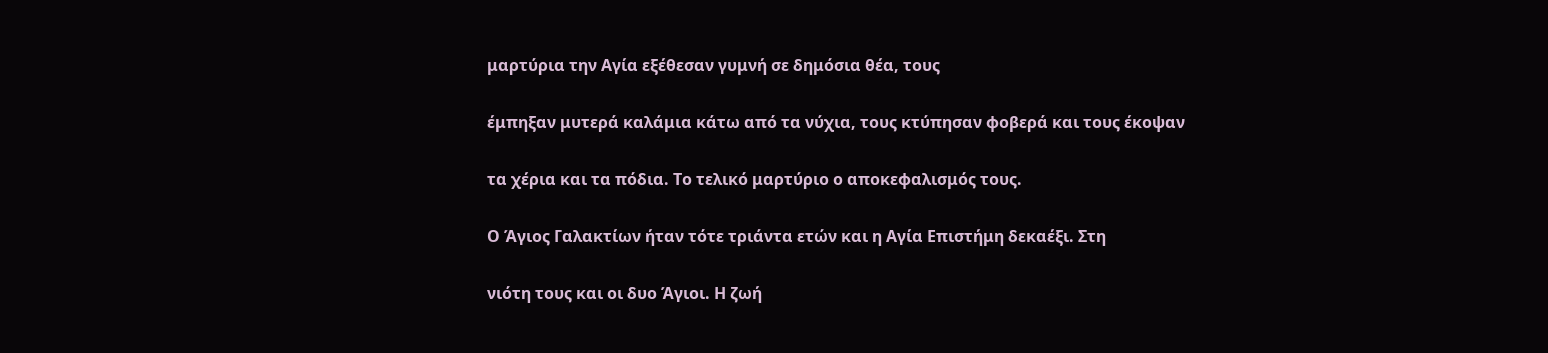μαρτύρια την Αγία εξέθεσαν γυμνή σε δημόσια θέα, τους

έμπηξαν μυτερά καλάμια κάτω από τα νύχια, τους κτύπησαν φοβερά και τους έκοψαν

τα χέρια και τα πόδια. Το τελικό μαρτύριο ο αποκεφαλισμός τους.

Ο Άγιος Γαλακτίων ήταν τότε τριάντα ετών και η Αγία Επιστήμη δεκαέξι. Στη

νιότη τους και οι δυο Άγιοι. Η ζωή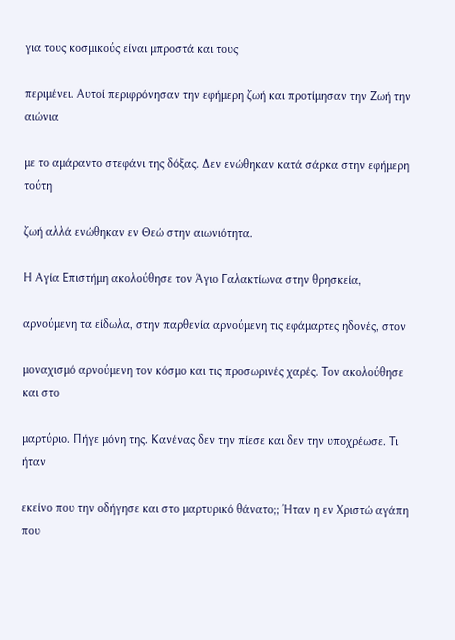για τους κοσμικούς είναι μπροστά και τους

περιμένει. Αυτοί περιφρόνησαν την εφήμερη ζωή και προτίμησαν την Ζωή την αιώνια

με το αμάραντο στεφάνι της δόξας. Δεν ενώθηκαν κατά σάρκα στην εφήμερη τούτη

ζωή αλλά ενώθηκαν εν Θεώ στην αιωνιότητα.

Η Αγία Επιστήμη ακολούθησε τον Άγιο Γαλακτίωνα στην θρησκεία,

αρνούμενη τα είδωλα, στην παρθενία αρνούμενη τις εφάμαρτες ηδονές, στον

μοναχισμό αρνούμενη τον κόσμο και τις προσωρινές χαρές. Τον ακολούθησε και στο

μαρτύριο. Πήγε μόνη της. Κανένας δεν την πίεσε και δεν την υποχρέωσε. Τι ήταν

εκείνο που την οδήγησε και στο μαρτυρικό θάνατο;; Ήταν η εν Χριστώ αγάπη που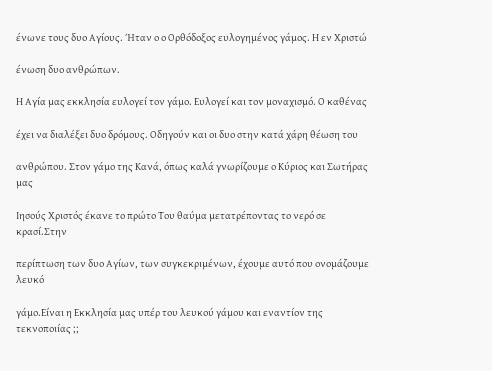ένωνε τους δυο Αγίους. Ήταν ο ο Ορθόδοξος ευλογημένος γάμος. Η εν Χριστώ

ένωση δυο ανθρώπων.

Η Αγία μας εκκλησία ευλογεί τον γάμο. Ευλογεί και τον μοναχισμό. Ο καθένας

έχει να διαλέξει δυο δρόμους. Οδηγούν και οι δυο στην κατά χάρη θέωση του

ανθρώπου. Στον γάμο της Κανά, όπως καλά γνωρίζουμε ο Κύριος και Σωτήρας μας

Ιησούς Χριστός έκανε το πρώτο Του θαύμα μετατρέποντας το νερό σε κρασί.Στην

περίπτωση των δυο Αγίων, των συγκεκριμένων, έχουμε αυτό που ονομάζουμε λευκό

γάμο.Είναι η Εκκλησία μας υπέρ του λευκού γάμου και εναντίον της τεκνοποιίας ;;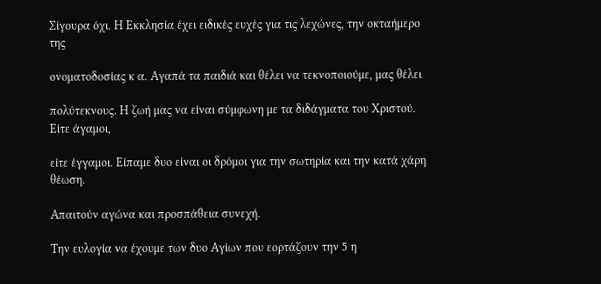Σίγουρα όχι. Η Εκκλησία έχει ειδικές ευχές για τις λεχώνες, την οκταήμερο της

ονοματοδοσίας κ α. Αγαπά τα παιδιά και θέλει να τεκνοποιούμε, μας θέλει

πολύτεκνους. Η ζωή μας να είναι σύμφωνη με τα διδάγματα του Χριστού. Είτε άγαμοι,

είτε έγγαμοι. Είπαμε δυο είναι οι δρόμοι για την σωτηρία και την κατά χάρη θέωση.

Απαιτούν αγώνα και προσπάθεια συνεχή.

Την ευλογία να έχουμε των δυο Αγίων που εορτάζουν την 5 η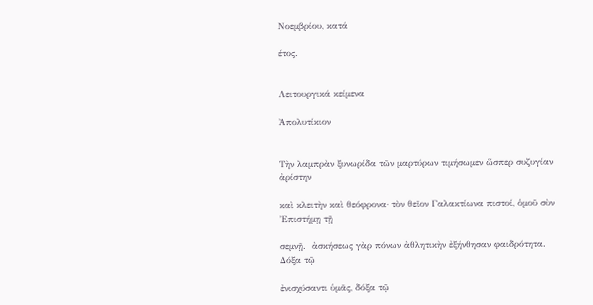Νοεμβρίου, κατά

έτος.


Λειτουργικά κείμενα

Ἀπολυτίκιον


Tὴν λαμπρὰν ξυνωρίδα τῶν μαρτύρων τιμήσωμεν ὥσπερ συζυγίαν ἀρίστην

καὶ κλειτὴν καὶ θεόφρονα· τὸν θεῖον Γαλακτίωνα πιστοί, ὁμοῦ σὺν Ἐπιστήμῃ τῇ

σεμνῇ.  ἀσκήσεως γὰρ πόνων ἀθλητικὴν ἐξήνθησαν φαιδρότητα. Δόξα τῷ

ἐνισχύσαντι ὑμᾶς, δόξα τῷ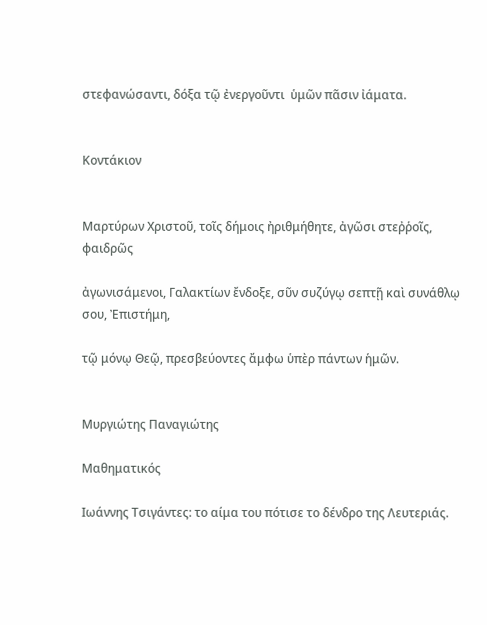στεφανώσαντι, δόξα τῷ ἐνεργοῦντι  ὑμῶν πᾶσιν ἰάματα.


Κοντάκιον


Μαρτύρων Χριστοῦ, τοῖς δήμοις ἠριθμήθητε, ἀγῶσι στεῤῥοῖς, φαιδρῶς

ἀγωνισάμενοι, Γαλακτίων ἔνδοξε, σῦν συζύγῳ σεπτῇ καὶ συνάθλῳ σου, Ἐπιστήμη,

τῷ μόνῳ Θεῷ, πρεσβεύοντες ἄμφω ὑπὲρ πάντων ἡμῶν.


Μυργιώτης Παναγιώτης

Μαθηματικός

Ιωάννης Τσιγάντες: το αίμα του πότισε το δένδρο της Λευτεριάς.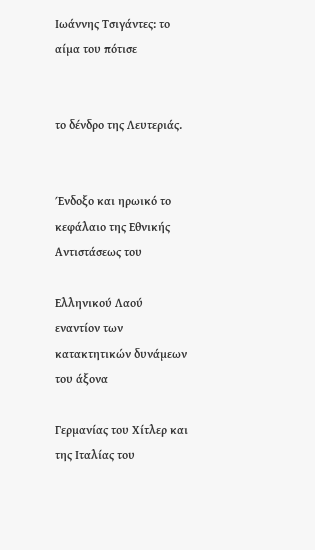Ιωάννης Τσιγάντες: το αίμα του πότισε


το δένδρο της Λευτεριάς.


Ένδοξο και ηρωικό το κεφάλαιο της Εθνικής Αντιστάσεως του

Ελληνικού Λαού εναντίον των κατακτητικών δυνάμεων του άξονα

Γερμανίας του Χίτλερ και της Ιταλίας του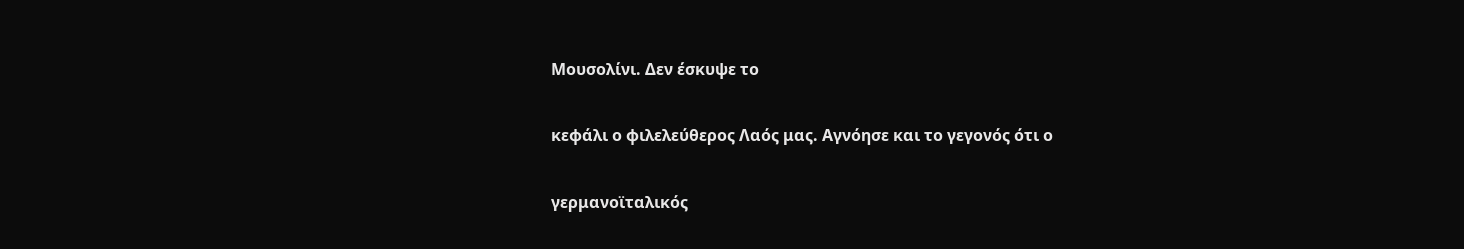Μουσολίνι. Δεν έσκυψε το

κεφάλι ο φιλελεύθερος Λαός μας. Αγνόησε και το γεγονός ότι ο

γερμανοϊταλικός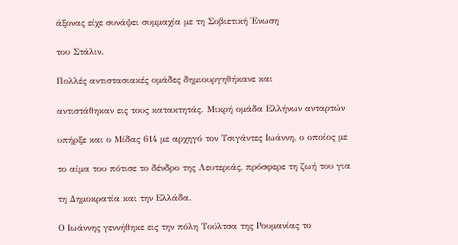άξονας είχε συνάψει συμμαχία με τη Σοβιετική Ένωση

του Στάλιν.

Πολλές αντιστασιακές ομάδες δημιουργηθήκανε και

αντιστάθηκαν εις τους κατακτητάς. Μικρή ομάδα Ελλήνων ανταρτών

υπήρξε και ο Μίδας 614 με αρχηγό τον Τσιγάντες Ιωάννη, ο οποίος με

το αίμα του πότισε το δένδρο της Λευτεριάς, πρόσφερε τη ζωή του για

τη Δημοκρατία και την Ελλάδα.

Ο Ιωάννης γεννήθηκε εις την πόλη Τούλτσα της Ρουμανίας το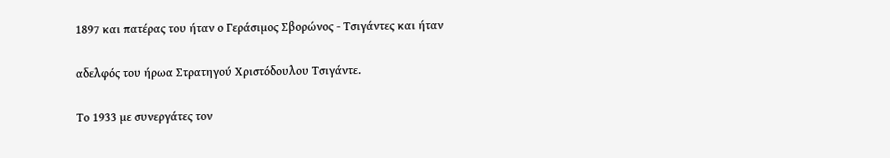1897 και πατέρας του ήταν ο Γεράσιμος Σβορώνος - Τσιγάντες και ήταν

αδελφός του ήρωα Στρατηγού Χριστόδουλου Τσιγάντε.

Το 1933 με συνεργάτες τον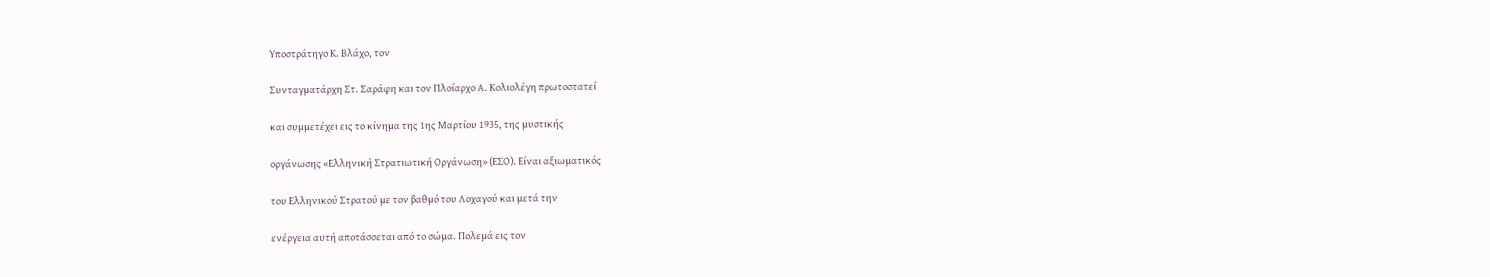Υποστράτηγο Κ. Βλάχο, τον

Συνταγματάρχη Στ. Σαράφη και τον Πλοίαρχο Α. Κολιολέγη πρωτοστατεί

και συμμετέχει εις το κίνημα της 1ης Μαρτίου 1935, της μυστικής

οργάνωσης «Ελληνική Στρατιωτική Οργάνωση» (ΕΣΟ). Είναι αξιωματικός

του Ελληνικού Στρατού με τον βαθμό του Λοχαγού και μετά την

ενέργεια αυτή αποτάσσεται από το σώμα. Πολεμά εις τον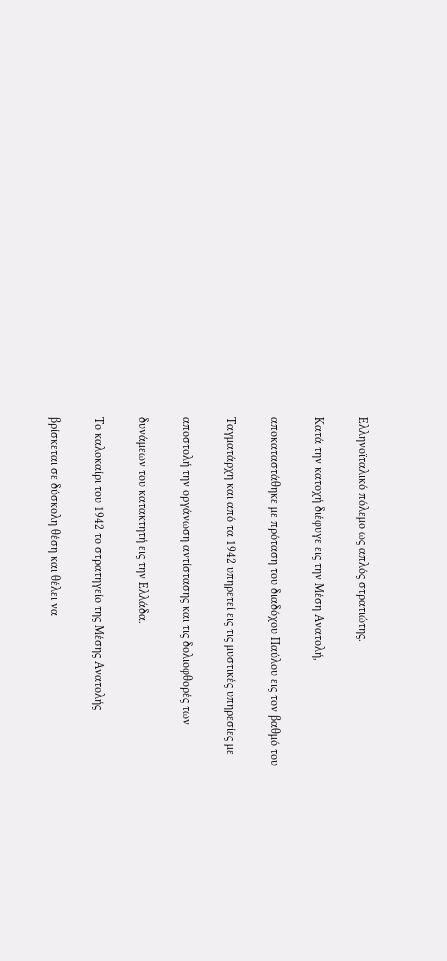Ελληνοϊταλικό πόλεμο ως απλός στρατιώτης.

Κατά την κατοχή διέφυγε εις την Μέση Ανατολή,

αποκαταστάθηκε με πρόταση του διαδόχου Παύλου εις τον βαθμό του

Ταγματάρχη και από τα 1942 υπηρετεί εις τις μυστικές υπηρεσίες με

αποστολή την οργάνωση αντίστασης και τις δολιοφθορές των

δυνάμεων του κατακτητή εις την Ελλάδα.

Το καλοκαίρι του 1942 το στρατηγείο της Μέσης Ανατολής

βρίσκεται σε δύσκολη θέση και θέλει να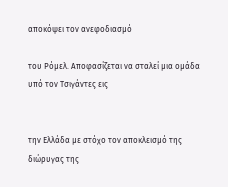αποκόψει τον ανεφοδιασμό

του Ρόμελ. Αποφασίζεται να σταλεί μια ομάδα υπό τον Τσιγάντες εις


την Ελλάδα με στόχο τον αποκλεισμό της διώρυγας της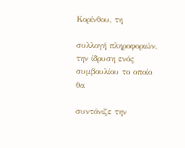Κορίνθου, τη

συλλογή πληροφοριών, την ίδρυση ενός συμβουλίου το οποίο θα

συντόνιζε την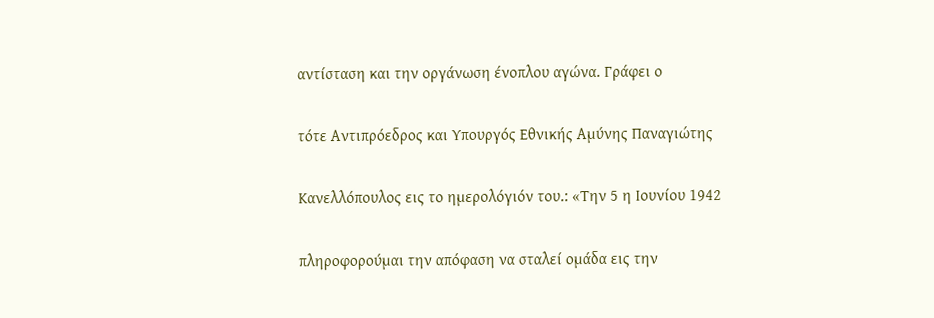αντίσταση και την οργάνωση ένοπλου αγώνα. Γράφει ο

τότε Αντιπρόεδρος και Υπουργός Εθνικής Αμύνης Παναγιώτης

Κανελλόπουλος εις το ημερολόγιόν του.: «Την 5 η Ιουνίου 1942

πληροφορούμαι την απόφαση να σταλεί ομάδα εις την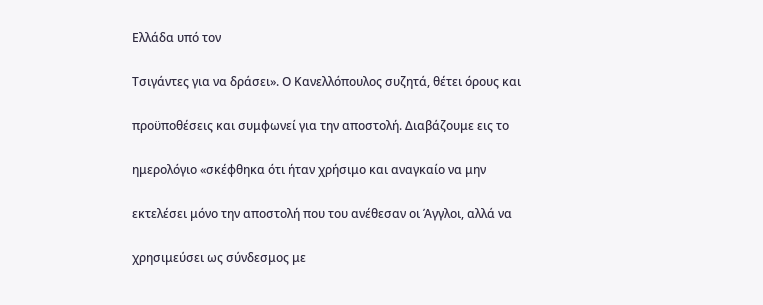Ελλάδα υπό τον

Τσιγάντες για να δράσει». Ο Κανελλόπουλος συζητά, θέτει όρους και

προϋποθέσεις και συμφωνεί για την αποστολή. Διαβάζουμε εις το

ημερολόγιο «σκέφθηκα ότι ήταν χρήσιμο και αναγκαίο να μην

εκτελέσει μόνο την αποστολή που του ανέθεσαν οι Άγγλοι, αλλά να

χρησιμεύσει ως σύνδεσμος με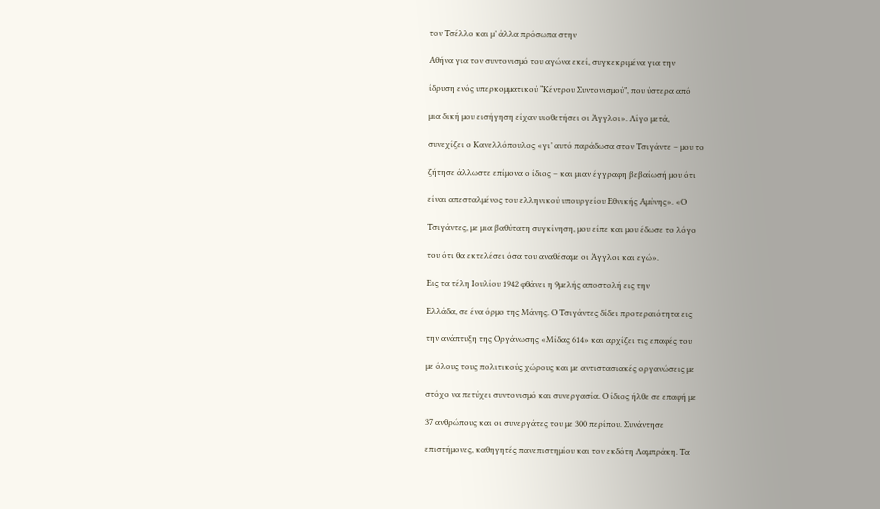τον Τσέλλο και μ’ άλλα πρόσωπα στην

Αθήνα για τον συντονισμό του αγώνα εκεί, συγκεκριμένα για την

ίδρυση ενός υπερκομματικού “Κέντρου Συντονισμού”, που ύστερα από

μια δική μου εισήγηση είχαν υιοθετήσει οι Άγγλοι». Λίγο μετά,

συνεχίζει ο Κανελλόπουλος «γι’ αυτό παράδωσα στον Τσιγάντε – μου το

ζήτησε άλλωστε επίμονα ο ίδιος – και μιαν έγγραφη βεβαίωσή μου ότι

είναι απεσταλμένος του ελληνικού υπουργείου Εθνικής Αμύνης». «Ο

Τσιγάντες, με μια βαθύτατη συγκίνηση, μου είπε και μου έδωσε το λόγο

του ότι θα εκτελέσει όσα του αναθέσαμε οι Άγγλοι και εγώ».

Εις τα τέλη Ιουλίου 1942 φθάνει η 9μελής αποστολή εις την

Ελλάδα, σε ένα όρμο της Μάνης. Ο Τσιγάντες δίδει προτεραιότητα εις

την ανάπτυξη της Οργάνωσης «Μίδας 614» και αρχίζει τις επαφές του

με όλους τους πολιτικούς χώρους και με αντιστασιακές οργανώσεις με

στόχο να πετύχει συντονισμό και συνεργασία. Ο ίδιος ήλθε σε επαφή με

37 ανθρώπους και οι συνεργάτες του με 300 περίπου. Συνάντησε

επιστήμονες, καθηγητές πανεπιστημίου και τον εκδότη Λαμπράκη. Τα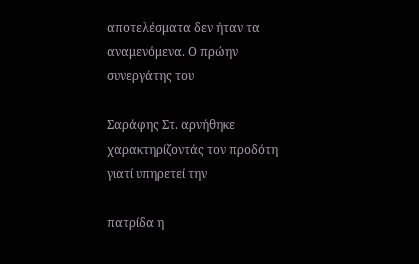αποτελέσματα δεν ήταν τα αναμενόμενα. Ο πρώην συνεργάτης του

Σαράφης Στ. αρνήθηκε χαρακτηρίζοντάς τον προδότη γιατί υπηρετεί την

πατρίδα η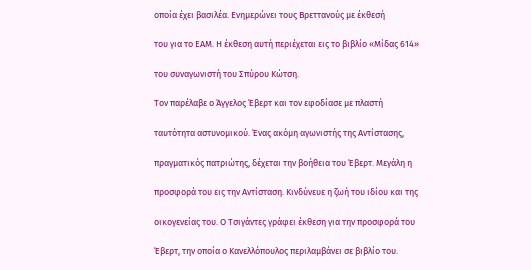οποία έχει βασιλέα. Ενημερώνει τους Βρεττανούς με έκθεσή

του για το ΕΑΜ. Η έκθεση αυτή περιέχεται εις το βιβλίο «Μίδας 614»

του συναγωνιστή του Σπύρου Κώτση.

Τον παρέλαβε ο Άγγελος Έβερτ και τον εφοδίασε με πλαστή

ταυτότητα αστυνομικού. Ένας ακόμη αγωνιστής της Αντίστασης,

πραγματικός πατριώτης, δέχεται την βοήθεια του Έβερτ. Μεγάλη η

προσφορά του εις την Αντίσταση. Κινδύνευε η ζωή του ιδίου και της

οικογενείας του. Ο Τσιγάντες γράφει έκθεση για την προσφορά του

Έβερτ, την οποία ο Κανελλόπουλος περιλαμβάνει σε βιβλίο του.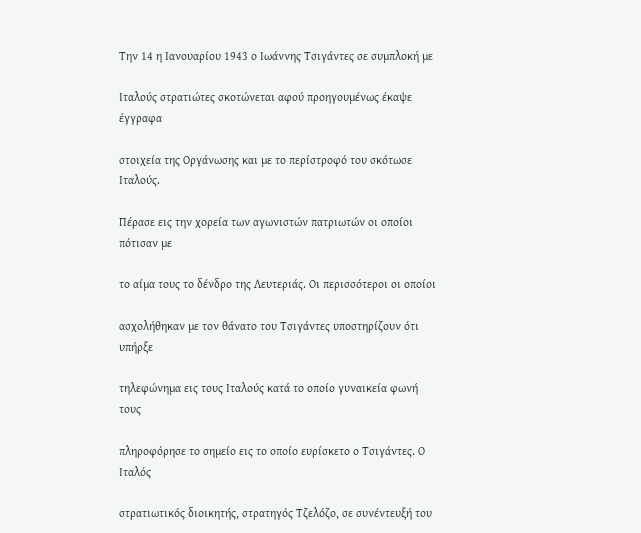Την 14 η Ιανουαρίου 1943 ο Ιωάννης Τσιγάντες σε συμπλοκή με

Ιταλούς στρατιώτες σκοτώνεται αφού προηγουμένως έκαψε έγγραφα

στοιχεία της Οργάνωσης και με το περίστροφό του σκότωσε Ιταλούς.

Πέρασε εις την χορεία των αγωνιστών πατριωτών οι οποίοι πότισαν με

το αίμα τους το δένδρο της Λευτεριάς. Οι περισσότεροι οι οποίοι

ασχολήθηκαν με τον θάνατο του Τσιγάντες υποστηρίζουν ότι υπήρξε

τηλεφώνημα εις τους Ιταλούς κατά το οποίο γυναικεία φωνή τους

πληροφόρησε το σημείο εις το οποίο ευρίσκετο ο Τσιγάντες. Ο Ιταλός

στρατιωτικός διοικητής, στρατηγός Τζελόζο, σε συνέντευξή του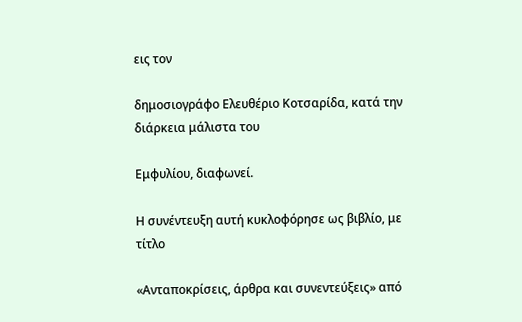εις τον

δημοσιογράφο Ελευθέριο Κοτσαρίδα, κατά την διάρκεια μάλιστα του

Εμφυλίου, διαφωνεί.

Η συνέντευξη αυτή κυκλοφόρησε ως βιβλίο, με τίτλο

«Ανταποκρίσεις, άρθρα και συνεντεύξεις» από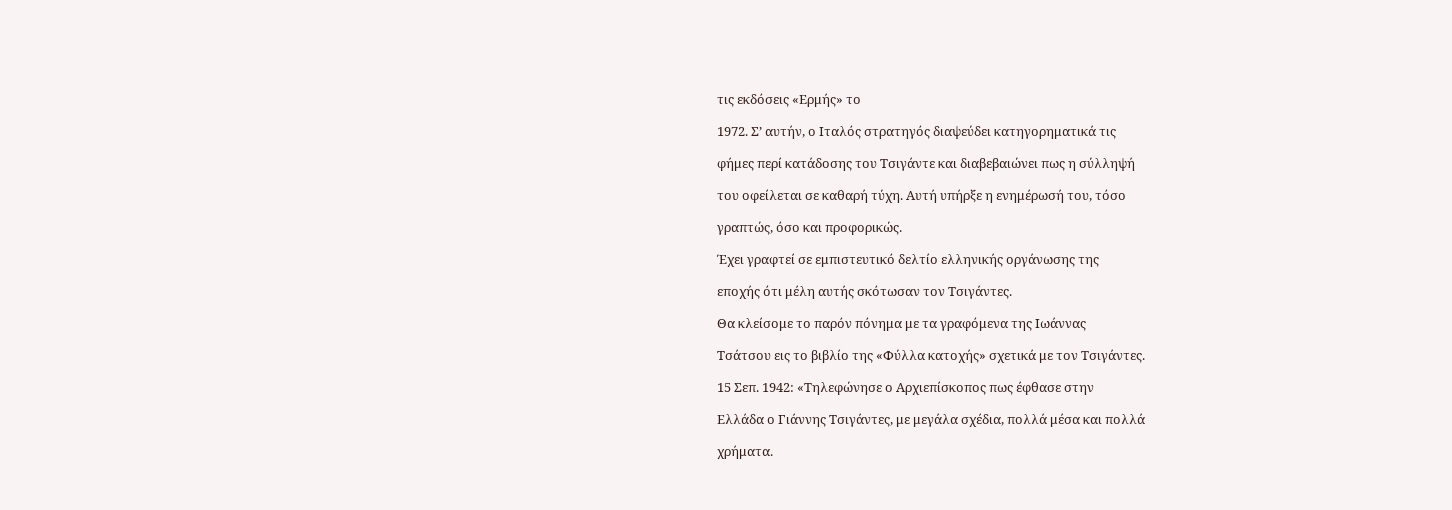τις εκδόσεις «Ερμής» το

1972. Σ’ αυτήν, ο Ιταλός στρατηγός διαψεύδει κατηγορηματικά τις

φήμες περί κατάδοσης του Τσιγάντε και διαβεβαιώνει πως η σύλληψή

του οφείλεται σε καθαρή τύχη. Αυτή υπήρξε η ενημέρωσή του, τόσο

γραπτώς, όσο και προφορικώς.

Έχει γραφτεί σε εμπιστευτικό δελτίο ελληνικής οργάνωσης της

εποχής ότι μέλη αυτής σκότωσαν τον Τσιγάντες.

Θα κλείσομε το παρόν πόνημα με τα γραφόμενα της Ιωάννας

Τσάτσου εις το βιβλίο της «Φύλλα κατοχής» σχετικά με τον Τσιγάντες.

15 Σεπ. 1942: «Τηλεφώνησε ο Αρχιεπίσκοπος πως έφθασε στην

Ελλάδα ο Γιάννης Τσιγάντες, με μεγάλα σχέδια, πολλά μέσα και πολλά

χρήματα.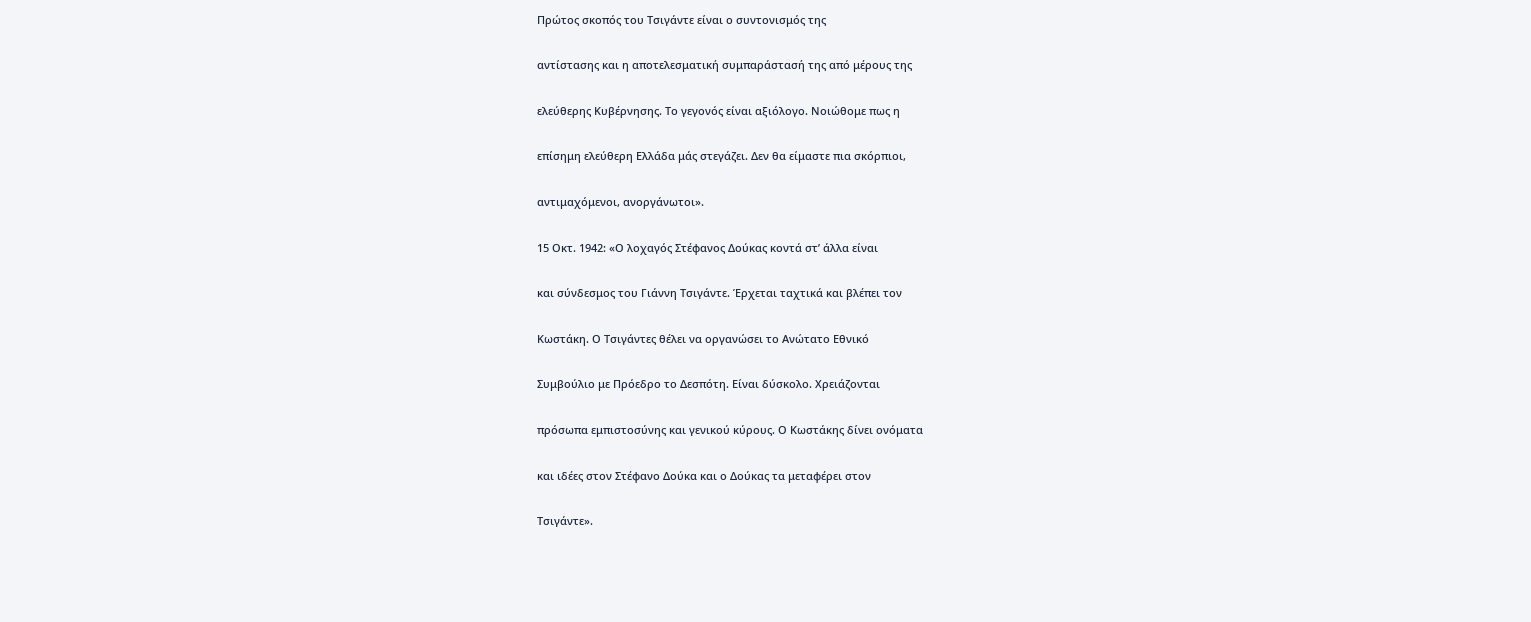Πρώτος σκοπός του Τσιγάντε είναι ο συντονισμός της

αντίστασης και η αποτελεσματική συμπαράστασή της από μέρους της

ελεύθερης Κυβέρνησης. Το γεγονός είναι αξιόλογο. Νοιώθομε πως η

επίσημη ελεύθερη Ελλάδα μάς στεγάζει. Δεν θα είμαστε πια σκόρπιοι,

αντιμαχόμενοι, ανοργάνωτοι».

15 Οκτ. 1942: «Ο λοχαγός Στέφανος Δούκας κοντά στ’ άλλα είναι

και σύνδεσμος του Γιάννη Τσιγάντε. Έρχεται ταχτικά και βλέπει τον

Κωστάκη. Ο Τσιγάντες θέλει να οργανώσει το Ανώτατο Εθνικό

Συμβούλιο με Πρόεδρο το Δεσπότη. Είναι δύσκολο. Χρειάζονται

πρόσωπα εμπιστοσύνης και γενικού κύρους. Ο Κωστάκης δίνει ονόματα

και ιδέες στον Στέφανο Δούκα και ο Δούκας τα μεταφέρει στον

Τσιγάντε».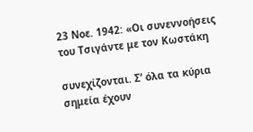23 Νοε. 1942: «Οι συνεννοήσεις του Τσιγάντε με τον Κωστάκη

συνεχίζονται. Σ’ όλα τα κύρια σημεία έχουν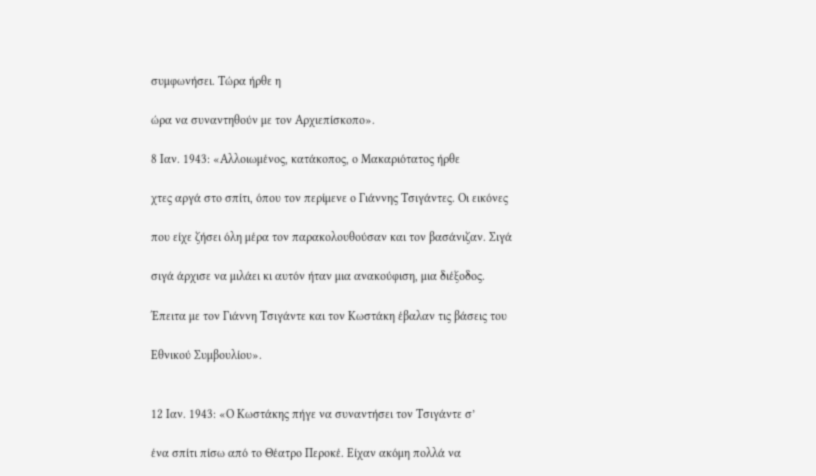συμφωνήσει. Τώρα ήρθε η

ώρα να συναντηθούν με τον Αρχιεπίσκοπο».

8 Ιαν. 1943: «Αλλοιωμένος, κατάκοπος, ο Μακαριότατος ήρθε

χτες αργά στο σπίτι, όπου τον περίμενε ο Γιάννης Τσιγάντες. Οι εικόνες

που είχε ζήσει όλη μέρα τον παρακολουθούσαν και τον βασάνιζαν. Σιγά

σιγά άρχισε να μιλάει κι αυτόν ήταν μια ανακούφιση, μια διέξοδος.

Έπειτα με τον Γιάννη Τσιγάντε και τον Κωστάκη έβαλαν τις βάσεις του

Εθνικού Συμβουλίου».


12 Ιαν. 1943: «Ο Κωστάκης πήγε να συναντήσει τον Τσιγάντε σ’

ένα σπίτι πίσω από το Θέατρο Περοκέ. Είχαν ακόμη πολλά να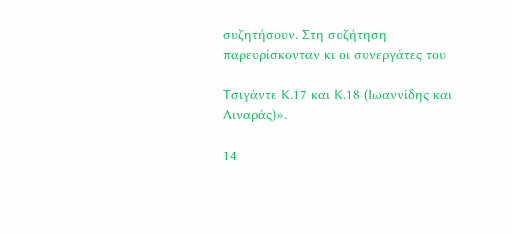συζητήσουν. Στη συζήτηση παρευρίσκονταν κι οι συνεργάτες του

Τσιγάντε Κ.17 και Κ.18 (Ιωαννίδης και Λιναράς)».

14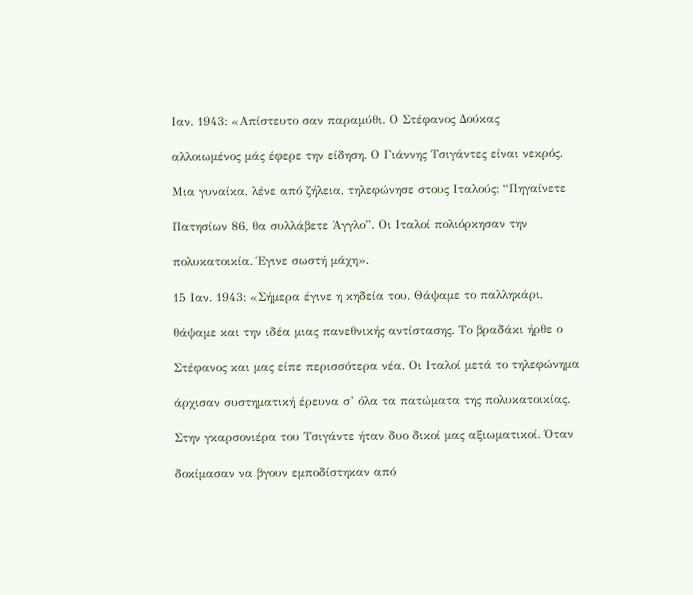Ιαν. 1943: «Απίστευτο σαν παραμύθι. Ο Στέφανος Δούκας

αλλοιωμένος μάς έφερε την είδηση. Ο Γιάννης Τσιγάντες είναι νεκρός.

Μια γυναίκα, λένε από ζήλεια, τηλεφώνησε στους Ιταλούς: “Πηγαίνετε

Πατησίων 86, θα συλλάβετε Άγγλο”. Οι Ιταλοί πολιόρκησαν την

πολυκατοικία. Έγινε σωστή μάχη».

15 Ιαν. 1943: «Σήμερα έγινε η κηδεία του. Θάψαμε το παλληκάρι,

θάψαμε και την ιδέα μιας πανεθνικής αντίστασης. Το βραδάκι ήρθε ο

Στέφανος και μας είπε περισσότερα νέα. Οι Ιταλοί μετά το τηλεφώνημα

άρχισαν συστηματική έρευνα σ’ όλα τα πατώματα της πολυκατοικίας.

Στην γκαρσονιέρα του Τσιγάντε ήταν δυο δικοί μας αξιωματικοί. Όταν

δοκίμασαν να βγουν εμποδίστηκαν από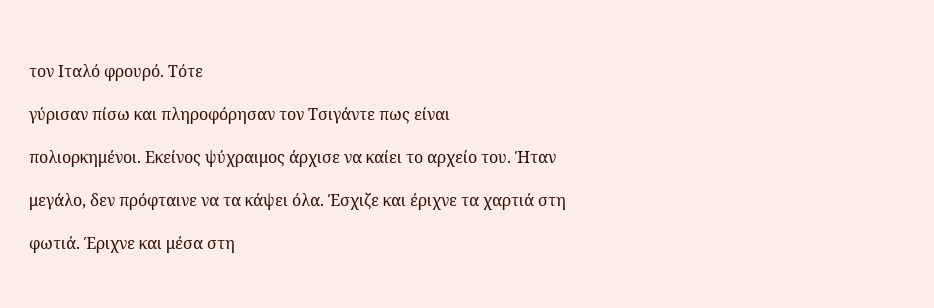τον Ιταλό φρουρό. Τότε

γύρισαν πίσω και πληροφόρησαν τον Τσιγάντε πως είναι

πολιορκημένοι. Εκείνος ψύχραιμος άρχισε να καίει το αρχείο του. Ήταν

μεγάλο, δεν πρόφταινε να τα κάψει όλα. Έσχιζε και έριχνε τα χαρτιά στη

φωτιά. Έριχνε και μέσα στη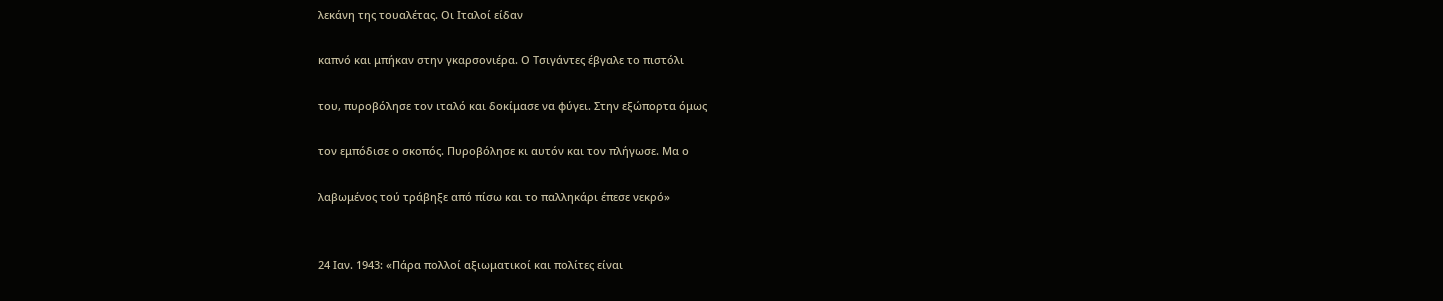λεκάνη της τουαλέτας. Οι Ιταλοί είδαν

καπνό και μπήκαν στην γκαρσονιέρα. Ο Τσιγάντες έβγαλε το πιστόλι

του, πυροβόλησε τον ιταλό και δοκίμασε να φύγει. Στην εξώπορτα όμως

τον εμπόδισε ο σκοπός. Πυροβόλησε κι αυτόν και τον πλήγωσε. Μα ο

λαβωμένος τού τράβηξε από πίσω και το παλληκάρι έπεσε νεκρό»


24 Ιαν. 1943: «Πάρα πολλοί αξιωματικοί και πολίτες είναι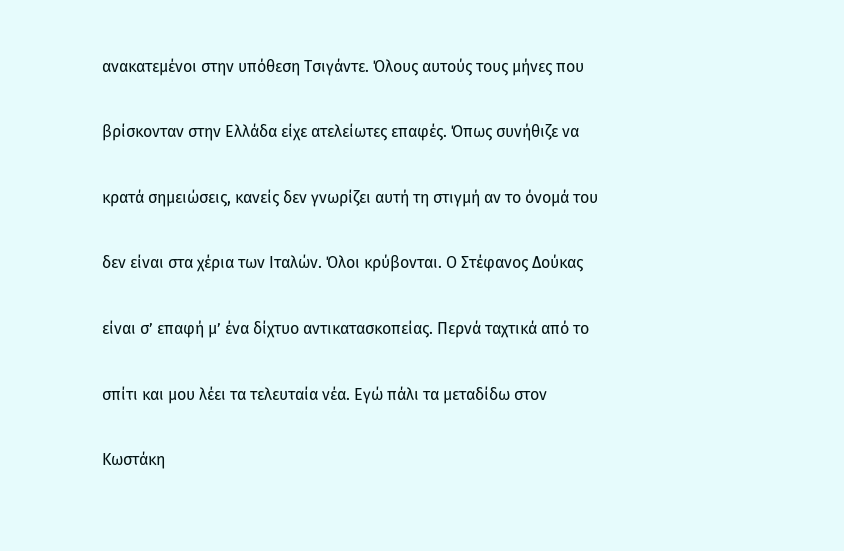ανακατεμένοι στην υπόθεση Τσιγάντε. Όλους αυτούς τους μήνες που

βρίσκονταν στην Ελλάδα είχε ατελείωτες επαφές. Όπως συνήθιζε να

κρατά σημειώσεις, κανείς δεν γνωρίζει αυτή τη στιγμή αν το όνομά του

δεν είναι στα χέρια των Ιταλών. Όλοι κρύβονται. Ο Στέφανος Δούκας

είναι σ’ επαφή μ’ ένα δίχτυο αντικατασκοπείας. Περνά ταχτικά από το

σπίτι και μου λέει τα τελευταία νέα. Εγώ πάλι τα μεταδίδω στον

Κωστάκη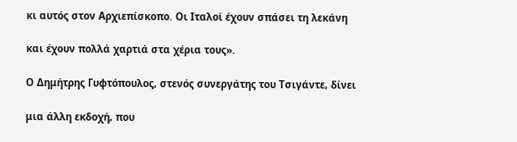κι αυτός στον Αρχιεπίσκοπο. Οι Ιταλοί έχουν σπάσει τη λεκάνη

και έχουν πολλά χαρτιά στα χέρια τους».

Ο Δημήτρης Γυφτόπουλος, στενός συνεργάτης του Τσιγάντε, δίνει

μια άλλη εκδοχή, που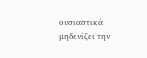ουσιαστικά μηδενίζει την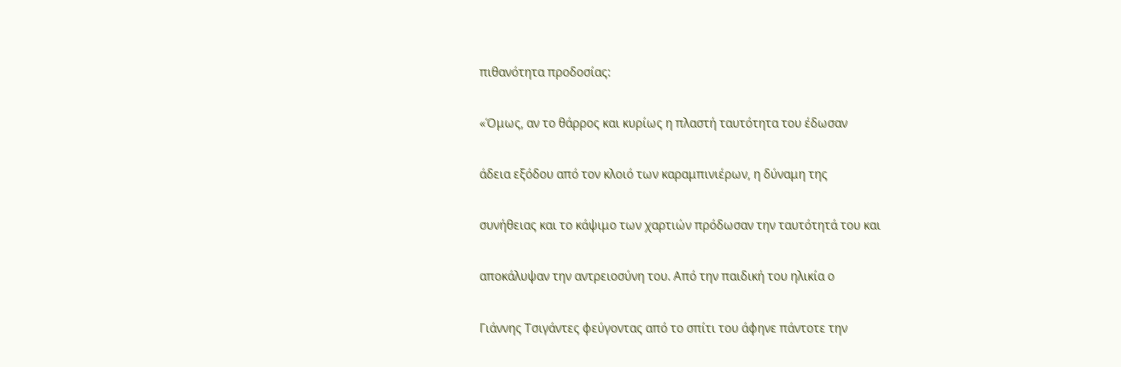πιθανότητα προδοσίας:

«Όμως, αν το θάρρος και κυρίως η πλαστή ταυτότητα του έδωσαν

άδεια εξόδου από τον κλοιό των καραμπινιέρων, η δύναμη της

συνήθειας και το κάψιμο των χαρτιών πρόδωσαν την ταυτότητά του και

αποκάλυψαν την αντρειοσύνη του. Από την παιδική του ηλικία ο

Γιάννης Τσιγάντες φεύγοντας από το σπίτι του άφηνε πάντοτε την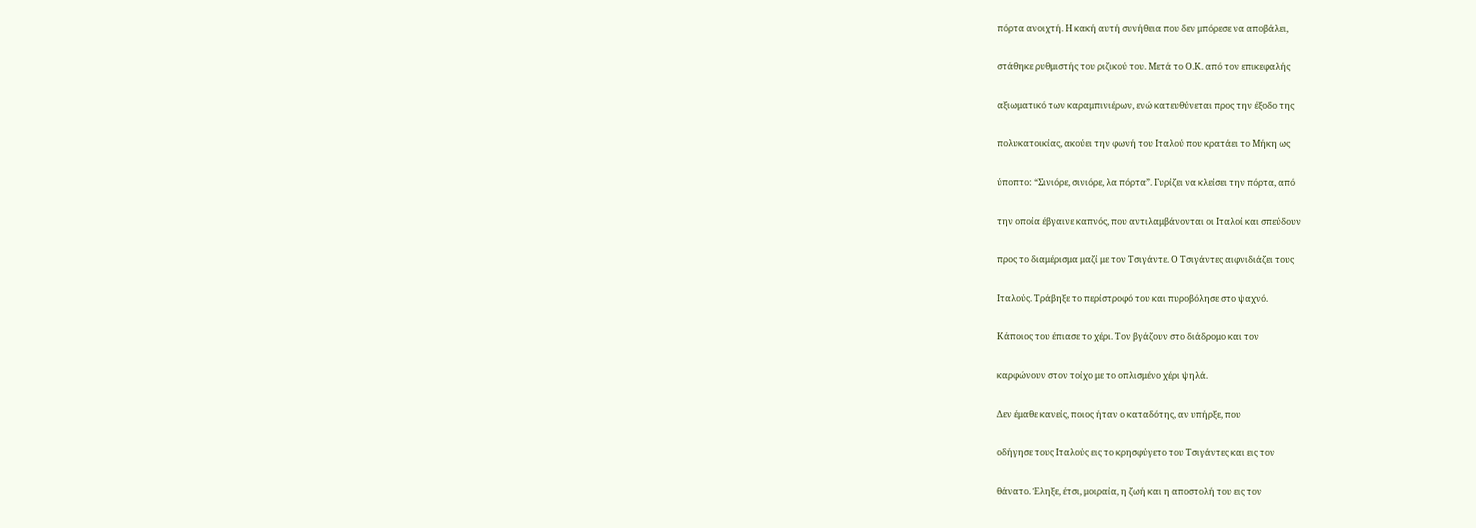πόρτα ανοιχτή. Η κακή αυτή συνήθεια που δεν μπόρεσε να αποβάλει,

στάθηκε ρυθμιστής του ριζικού του. Μετά το Ο.Κ. από τον επικεφαλής

αξιωματικό των καραμπινιέρων, ενώ κατευθύνεται προς την έξοδο της

πολυκατοικίας, ακούει την φωνή του Ιταλού που κρατάει το Μήκη ως

ύποπτο: “Σινιόρε, σινιόρε, λα πόρτα”. Γυρίζει να κλείσει την πόρτα, από

την οποία έβγαινε καπνός, που αντιλαμβάνονται οι Ιταλοί και σπεύδουν

προς το διαμέρισμα μαζί με τον Τσιγάντε. Ο Τσιγάντες αιφνιδιάζει τους

Ιταλούς. Τράβηξε το περίστροφό του και πυροβόλησε στο ψαχνό.

Κάποιος του έπιασε το χέρι. Τον βγάζουν στο διάδρομο και τον

καρφώνουν στον τοίχο με το οπλισμένο χέρι ψηλά.

Δεν έμαθε κανείς, ποιος ήταν ο καταδότης, αν υπήρξε, που

οδήγησε τους Ιταλούς εις το κρησφύγετο του Τσιγάντες και εις τον

θάνατο. Έληξε, έτσι, μοιραία, η ζωή και η αποστολή του εις τον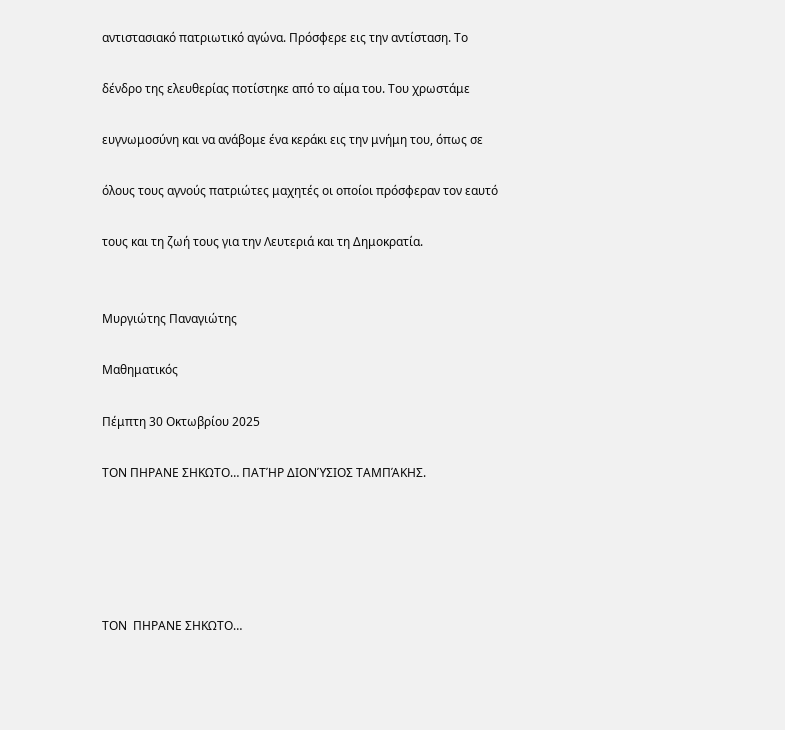αντιστασιακό πατριωτικό αγώνα. Πρόσφερε εις την αντίσταση. Το

δένδρο της ελευθερίας ποτίστηκε από το αίμα του. Του χρωστάμε

ευγνωμοσύνη και να ανάβομε ένα κεράκι εις την μνήμη του, όπως σε

όλους τους αγνούς πατριώτες μαχητές οι οποίοι πρόσφεραν τον εαυτό

τους και τη ζωή τους για την Λευτεριά και τη Δημοκρατία.


Μυργιώτης Παναγιώτης

Μαθηματικός

Πέμπτη 30 Οκτωβρίου 2025

ΤΟΝ ΠΗΡΑΝΕ ΣΗΚΩΤΟ… ΠΑΤΉΡ ΔΙΟΝΎΣΙΟΣ ΤΑΜΠΆΚΗΣ.





ΤΟΝ  ΠΗΡΑΝΕ ΣΗΚΩΤΟ…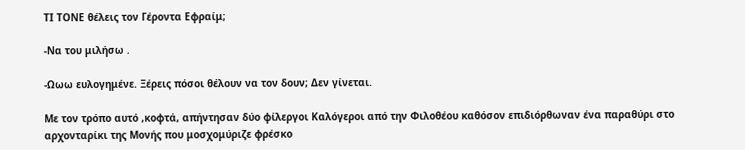ΤΙ ΤΟΝΕ θέλεις τον Γέροντα Εφραίμ;

-Να του μιλήσω .

-Ωωω ευλογημένε. Ξέρεις πόσοι θέλουν να τον δουν; Δεν γίνεται.

Με τον τρόπο αυτό ,κοφτά, απήντησαν δύο φίλεργοι Καλόγεροι από την Φιλοθέου καθόσον επιδιόρθωναν ένα παραθύρι στο αρχονταρίκι της Μονής που μοσχομύριζε φρέσκο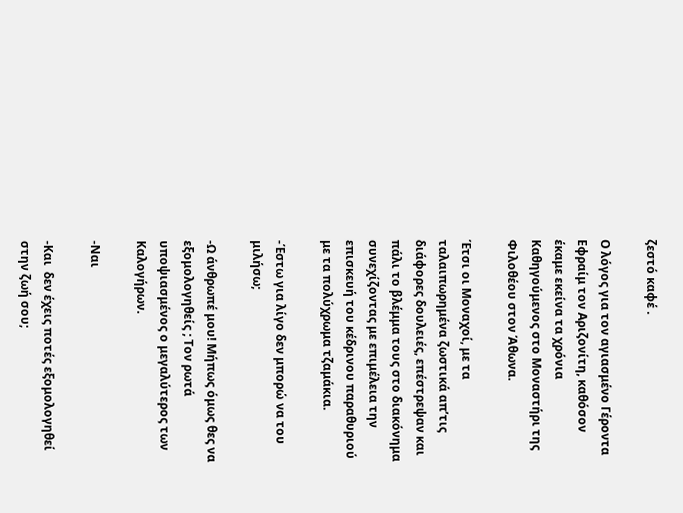ζεστό καφέ .

Ο λόγος για τον αγιασμένο Γέροντα Εφραίμ τον Αριζονίτη, καθόσον έκαμε εκείνα τα χρόνια Καθηγούμενος στο Μοναστήρι της Φιλοθέου στον Άθωνα.

Έτσι οι Μοναχοί, με τα ταλαιπωρημένα ζωστικά απ’τις διάφορες δουλειές, επέστρεψαν και πάλι το βλέμμα τους στο διακόνημα συνεχίζοντας με επιμέλεια την επισκευή του κέδρινου παραθυριού με τα πολύχρωμα τζαμάκια.

-Έστω για λίγο δεν μπορώ να του μιλήσω;

-Ω άνθρωπέ μου! Μήπως όμως θες να εξομολογηθείς ; Τον ρωτά υποψιασμένος ο μεγαλύτερος των Καλογήρων.

-Ναι

-Και  δεν έχεις ποτές εξομολογηθεί στην ζωή σου;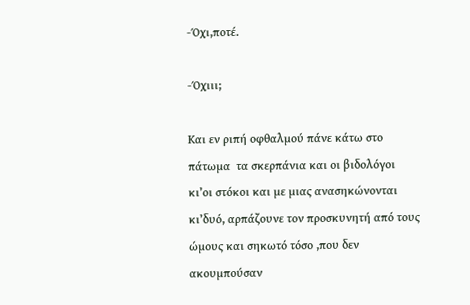-Όχι,ποτέ.

-Όχιιι;

Και εν ριπή οφθαλμού πάνε κάτω στο πάτωμα  τα σκερπάνια και οι βιδολόγοι κι’οι στόκοι και με μιας ανασηκώνονται κι’δυό, αρπάζουνε τον προσκυνητή από τους ώμους και σηκωτό τόσο ,που δεν ακουμπούσαν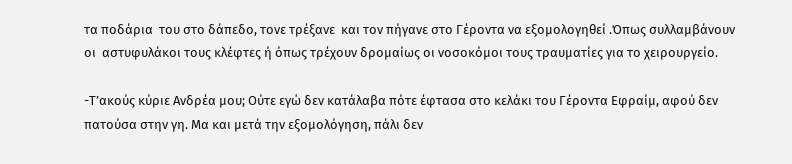τα ποδάρια  του στο δάπεδο, τονε τρέξανε  και τον πήγανε στο Γέροντα να εξομολογηθεί .Όπως συλλαμβάνουν οι  αστυφυλάκοι τους κλέφτες ή όπως τρέχουν δρομαίως οι νοσοκόμοι τους τραυματίες για το χειρουργείο.

-Τ’ακούς κύριε Ανδρέα μου; Ούτε εγώ δεν κατάλαβα πότε έφτασα στο κελάκι του Γέροντα Εφραίμ, αφού δεν πατούσα στην γη. Μα και μετά την εξομολόγηση, πάλι δεν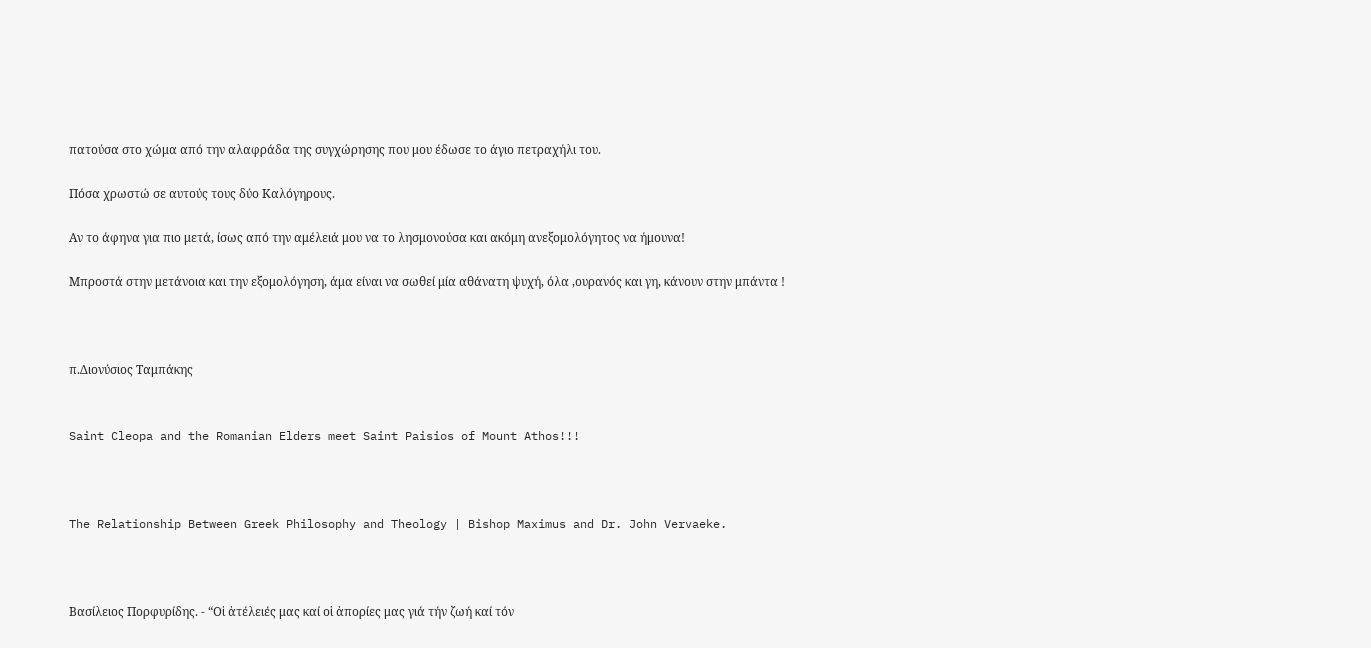πατούσα στο χώμα από την αλαφράδα της συγχώρησης που μου έδωσε το άγιο πετραχήλι του.

Πόσα χρωστώ σε αυτούς τους δύο Καλόγηρους.

Αν το άφηνα για πιο μετά, ίσως από την αμέλειά μου να το λησμονούσα και ακόμη ανεξομολόγητος να ήμουνα!

Μπροστά στην μετάνοια και την εξομολόγηση, άμα είναι να σωθεί μία αθάνατη ψυχή, όλα ,ουρανός και γη, κάνουν στην μπάντα !



π.Διονύσιος Ταμπάκης


Saint Cleopa and the Romanian Elders meet Saint Paisios of Mount Athos!!!



The Relationship Between Greek Philosophy and Theology | Bishop Maximus and Dr. John Vervaeke.



Βασίλειος Πορφυρίδης. - “Οἱ ἀτέλειές μας καί οἱ ἀπορίες μας γιά τήν ζωή καί τόν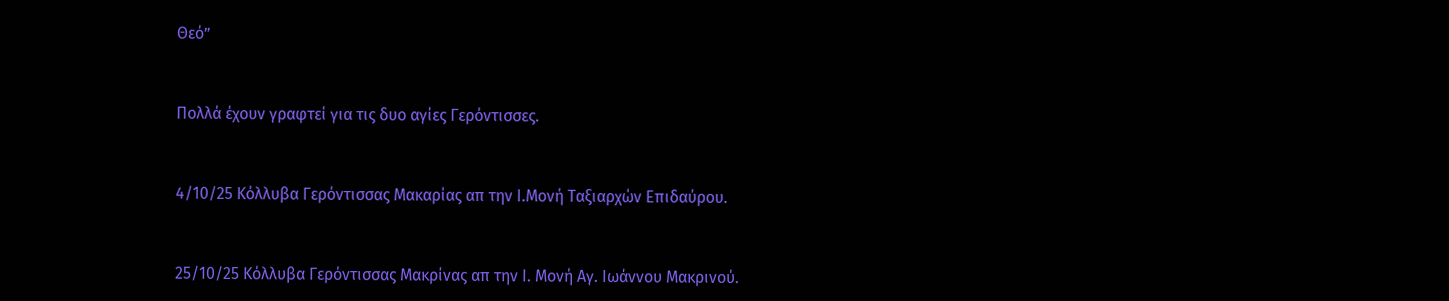Θεό”



Πολλά έχουν γραφτεί για τις δυο αγίες Γερόντισσες.



4/10/25 Κόλλυβα Γερόντισσας Μακαρίας απ την Ι.Μονή Ταξιαρχών Επιδαύρου.



25/10/25 Κόλλυβα Γερόντισσας Μακρίνας απ την Ι. Μονή Αγ. Ιωάννου Μακρινού.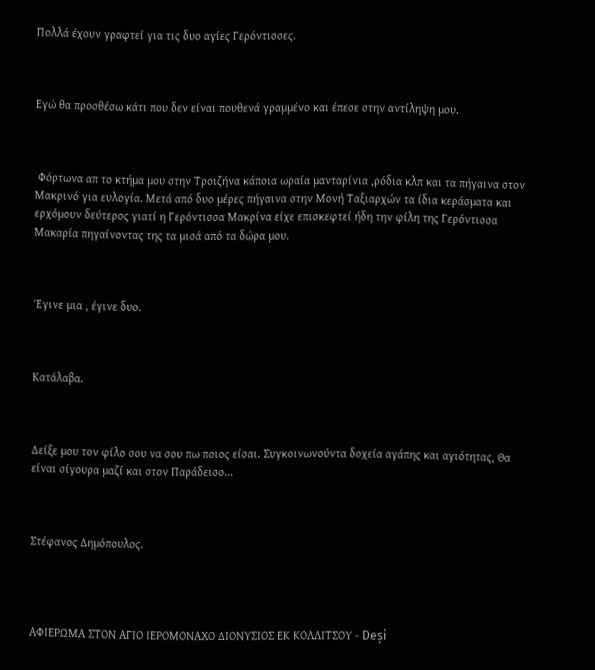Πολλά έχουν γραφτεί για τις δυο αγίες Γερόντισσες.



Εγώ θα προσθέσω κάτι που δεν είναι πουθενά γραμμένο και έπεσε στην αντίληψη μου.



 Φόρτωνα απ το κτήμα μου στην Τροιζήνα κάποια ωραία μανταρίνια ,ρόδια κλπ και τα πήγαινα στον Μακρινό για ευλογία. Μετά από δυο μέρες πήγαινα στην Μονή Ταξιαρχών τα ίδια κεράσματα και ερχόμουν δεύτερος γιατί η Γερόντισσα Μακρίνα είχε επισκεφτεί ήδη την φίλη της Γερόντισσα Μακαρία πηγαίνοντας της τα μισά από τα δώρα μου.



Έγινε μια , έγινε δυο.



Κατάλαβα.



Δείξε μου τον φίλο σου να σου πω ποιος είσαι. Συγκοινωνούντα δοχεία αγάπης και αγιότητας, Θα είναι σίγουρα μαζί και στον Παράδεισο...



Στέφανος Δημόπουλος.




ΑΦΙΕΡΩΜΑ ΣΤΟΝ ΑΓΙΟ ΙΕΡΟΜΟΝΑΧΟ ΔΙΟΝΥΣΙΟΣ ΕΚ ΚΟΛΛΙΤΣΟΥ - Deși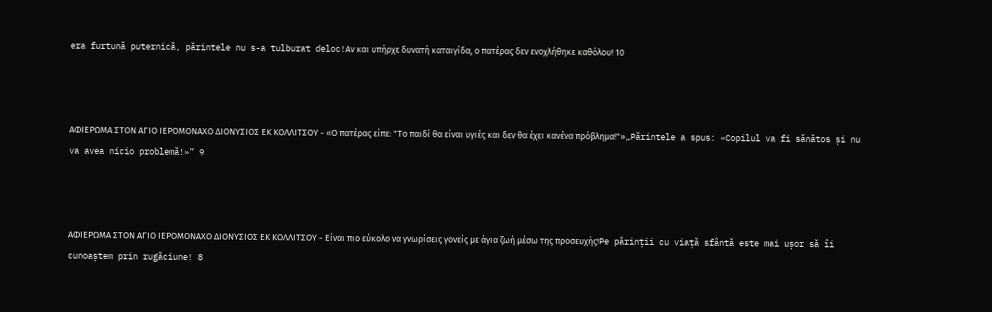era furtună puternică, părintele nu s-a tulburat deloc!Αν και υπήρχε δυνατή καταιγίδα, ο πατέρας δεν ενοχλήθηκε καθόλου! 10



ΑΦΙΕΡΩΜΑ ΣΤΟΝ ΑΓΙΟ ΙΕΡΟΜΟΝΑΧΟ ΔΙΟΝΥΣΙΟΣ ΕΚ ΚΟΛΛΙΤΣΟΥ - «Ο πατέρας είπε: "Το παιδί θα είναι υγιές και δεν θα έχει κανένα πρόβλημα!"»„Părintele a spus: «Copilul va fi sănătos și nu va avea nicio problemă!»” 9



ΑΦΙΕΡΩΜΑ ΣΤΟΝ ΑΓΙΟ ΙΕΡΟΜΟΝΑΧΟ ΔΙΟΝΥΣΙΟΣ ΕΚ ΚΟΛΛΙΤΣΟΥ - Είναι πιο εύκολο να γνωρίσεις γονείς με άγια ζωή μέσω της προσευχής!Pe părinții cu viață sfântă este mai ușor să îi cunoaștem prin rugăciune! 8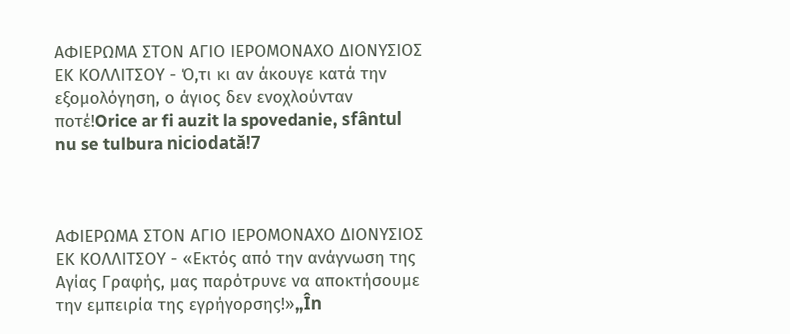ΑΦΙΕΡΩΜΑ ΣΤΟΝ ΑΓΙΟ ΙΕΡΟΜΟΝΑΧΟ ΔΙΟΝΥΣΙΟΣ ΕΚ ΚΟΛΛΙΤΣΟΥ - Ό,τι κι αν άκουγε κατά την εξομολόγηση, ο άγιος δεν ενοχλούνταν ποτέ!Orice ar fi auzit la spovedanie, sfântul nu se tulbura niciodată!7



ΑΦΙΕΡΩΜΑ ΣΤΟΝ ΑΓΙΟ ΙΕΡΟΜΟΝΑΧΟ ΔΙΟΝΥΣΙΟΣ ΕΚ ΚΟΛΛΙΤΣΟΥ - «Εκτός από την ανάγνωση της Αγίας Γραφής, μας παρότρυνε να αποκτήσουμε την εμπειρία της εγρήγορσης!»„În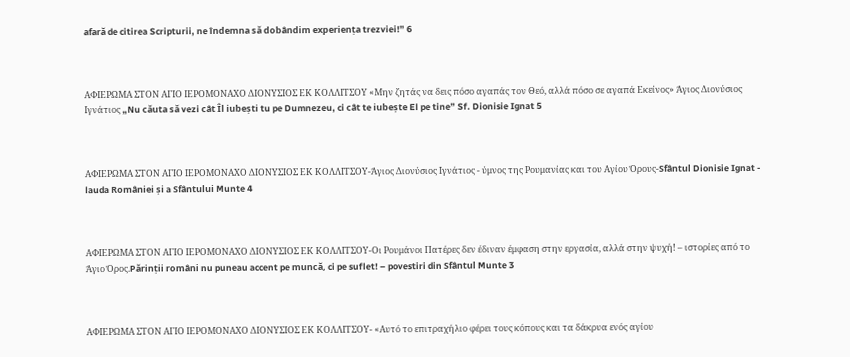afară de citirea Scripturii, ne îndemna să dobândim experiența trezviei!” 6



ΑΦΙΕΡΩΜΑ ΣΤΟΝ ΑΓΙΟ ΙΕΡΟΜΟΝΑΧΟ ΔΙΟΝΥΣΙΟΣ ΕΚ ΚΟΛΛΙΤΣΟΥ «Μην ζητάς να δεις πόσο αγαπάς τον Θεό, αλλά πόσο σε αγαπά Εκείνος» Άγιος Διονύσιος Ιγνάτιος „Nu căuta să vezi cât Îl iubești tu pe Dumnezeu, ci cât te iubește El pe tine” Sf. Dionisie Ignat 5



ΑΦΙΕΡΩΜΑ ΣΤΟΝ ΑΓΙΟ ΙΕΡΟΜΟΝΑΧΟ ΔΙΟΝΥΣΙΟΣ ΕΚ ΚΟΛΛΙΤΣΟΥ-Άγιος Διονύσιος Ιγνάτιος - ύμνος της Ρουμανίας και του Αγίου Όρους-Sfântul Dionisie Ignat - lauda României și a Sfântului Munte 4



ΑΦΙΕΡΩΜΑ ΣΤΟΝ ΑΓΙΟ ΙΕΡΟΜΟΝΑΧΟ ΔΙΟΝΥΣΙΟΣ ΕΚ ΚΟΛΛΙΤΣΟΥ-Οι Ρουμάνοι Πατέρες δεν έδιναν έμφαση στην εργασία, αλλά στην ψυχή! – ιστορίες από το Άγιο Όρος.Părinții români nu puneau accent pe muncă, ci pe suflet! – povestiri din Sfântul Munte 3



ΑΦΙΕΡΩΜΑ ΣΤΟΝ ΑΓΙΟ ΙΕΡΟΜΟΝΑΧΟ ΔΙΟΝΥΣΙΟΣ ΕΚ ΚΟΛΛΙΤΣΟΥ- «Αυτό το επιτραχήλιο φέρει τους κόπους και τα δάκρυα ενός αγίου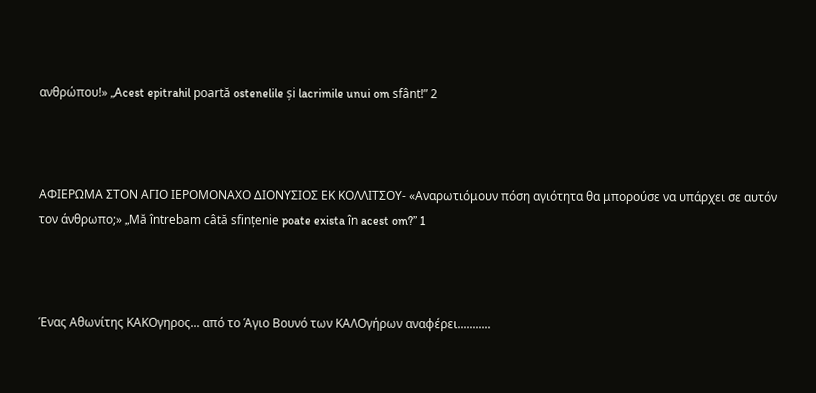ανθρώπου!» „Acest epitrahil poartă ostenelile și lacrimile unui om sfânt!” 2



ΑΦΙΕΡΩΜΑ ΣΤΟΝ ΑΓΙΟ ΙΕΡΟΜΟΝΑΧΟ ΔΙΟΝΥΣΙΟΣ ΕΚ ΚΟΛΛΙΤΣΟΥ- «Αναρωτιόμουν πόση αγιότητα θα μπορούσε να υπάρχει σε αυτόν τον άνθρωπο;» „Mă întrebam câtă sfințenie poate exista în acest om?” 1



Ένας Αθωνίτης ΚΑΚΟγηρος... από το Άγιο Βουνό των ΚΑΛΟγήρων αναφέρει...........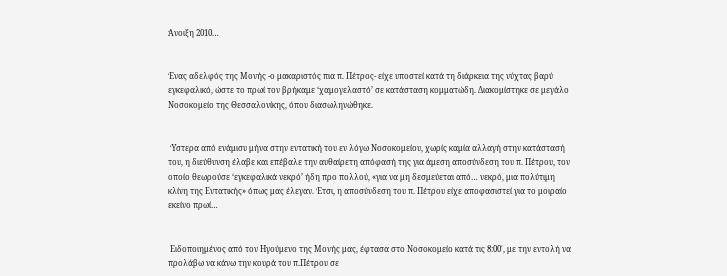Άνοιξη 2010…


Ένας αδελφός της Μονής -ο μακαριστός πια π. Πέτρος- είχε υποστεί κατά τη διάρκεια της νύχτας βαρύ εγκεφαλικό, ώστε το πρωί τον βρήκαμε ‘χαμογελαστό’ σε κατάσταση κομματώδη. Διακομίστηκε σε μεγάλο Νοσοκομείο της Θεσσαλονίκης, όπου διασωληνώθηκε.


 Ύστερα από ενάμισυ μήνα στην εντατική του εν λόγω Νοσοκομείου, χωρίς καμία αλλαγή στην κατάστασή του, η διεύθυνση έλαβε και επέβαλε την αυθαίρετη απόφασή της για άμεση αποσύνδεση του π. Πέτρου, τον οποίο θεωρούσε ‘εγκεφαλικά νεκρό’ ήδη προ πολλού, «για να μη δεσμεύεται από… νεκρό, μια πολύτιμη κλίνη της Εντατικής» όπως μας έλεγαν. Έτσι, η αποσύνδεση του π. Πέτρου είχε αποφασιστεί για το μοιραίο εκείνο πρωί…


 Ειδοποιημένος από τον Ηγούμενο της Μονής μας, έφτασα στο Νοσοκομείο κατά τις 8:00΄, με την εντολή να προλάβω να κάνω την κουρά του π.Πέτρου σε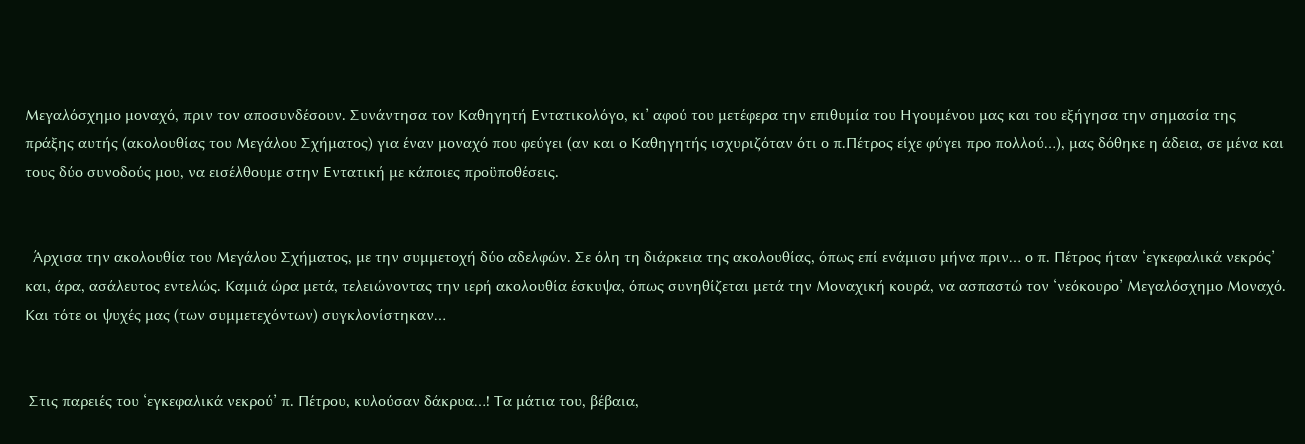Μεγαλόσχημο μοναχό, πριν τον αποσυνδέσουν. Συνάντησα τον Καθηγητή Εντατικολόγο, κι’ αφού του μετέφερα την επιθυμία του Ηγουμένου μας και του εξήγησα την σημασία της πράξης αυτής (ακολουθίας του Μεγάλου Σχήματος) για έναν μοναχό που φεύγει (αν και ο Καθηγητής ισχυριζόταν ότι ο π.Πέτρος είχε φύγει προ πολλού…), μας δόθηκε η άδεια, σε μένα και τους δύο συνοδούς μου, να εισέλθουμε στην Εντατική με κάποιες προϋποθέσεις.


  Άρχισα την ακολουθία του Μεγάλου Σχήματος, με την συμμετοχή δύο αδελφών. Σε όλη τη διάρκεια της ακολουθίας, όπως επί ενάμισυ μήνα πριν… ο π. Πέτρος ήταν ‘εγκεφαλικά νεκρός’ και, άρα, ασάλευτος εντελώς. Καμιά ώρα μετά, τελειώνοντας την ιερή ακολουθία έσκυψα, όπως συνηθίζεται μετά την Μοναχική κουρά, να ασπαστώ τον ‘νεόκουρο’ Μεγαλόσχημο Μοναχό. Και τότε οι ψυχές μας (των συμμετεχόντων) συγκλονίστηκαν…


 Στις παρειές του ‘εγκεφαλικά νεκρού’ π. Πέτρου, κυλούσαν δάκρυα…! Τα μάτια του, βέβαια,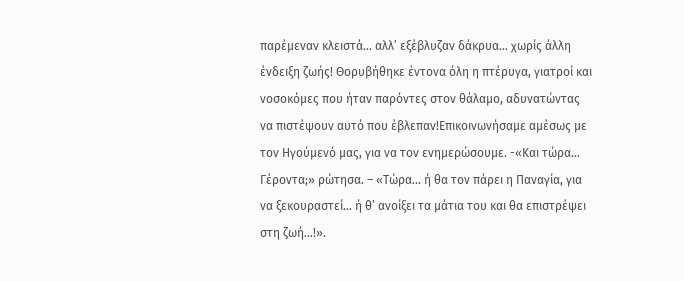παρέμεναν κλειστά… αλλ’ εξέβλυζαν δάκρυα… χωρίς άλλη ένδειξη ζωής! Θορυβήθηκε έντονα όλη η πτέρυγα, γιατροί και νοσοκόμες που ήταν παρόντες στον θάλαμο, αδυνατώντας να πιστέψουν αυτό που έβλεπαν!Επικοινωνήσαμε αμέσως με τον Ηγούμενό μας, για να τον ενημερώσουμε. -«Και τώρα… Γέροντα;» ρώτησα. – «Τώρα… ή θα τον πάρει η Παναγία, για να ξεκουραστεί… ή θ’ ανοίξει τα μάτια του και θα επιστρέψει στη ζωή…!».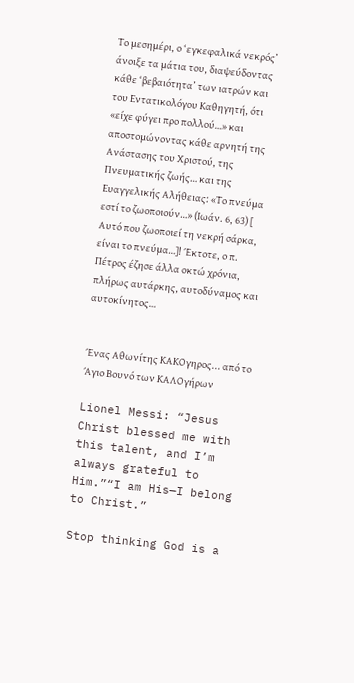Το μεσημέρι, ο ‘εγκεφαλικά νεκρός’ άνοιξε τα μάτια του, διαψεύδοντας κάθε ‘βεβαιότητα’ των ιατρών και του Εντατικολόγου Καθηγητή, ότι «είχε φύγει προ πολλού…» και αποστομώνοντας κάθε αρνητή της Ανάστασης του Χριστού, της Πνευματικής ζωής… και της Ευαγγελικής Αλήθειας: «Το πνεύμα εστί το ζωοποιούν…» (Ιωάν. 6, 63) [ Αυτό που ζωοποιεί τη νεκρή σάρκα, είναι το πνεύμα…]! Έκτοτε, ο π. Πέτρος έζησε άλλα οκτώ χρόνια, πλήρως αυτάρκης, αυτοδύναμος και αυτοκίνητος…


Ένας Αθωνίτης ΚΑΚΟγηρος... από το Άγιο Βουνό των ΚΑΛΟγήρων

Lionel Messi: “Jesus Christ blessed me with this talent, and I’m always grateful to Him.”“I am His—I belong to Christ.”

Stop thinking God is a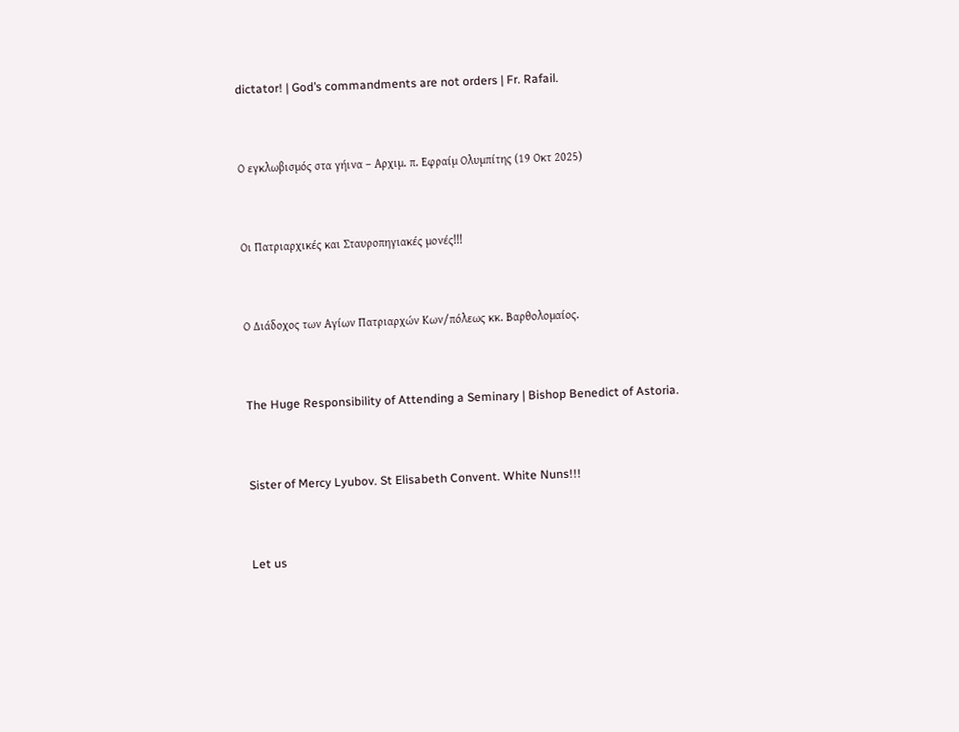dictator! | God’s commandments are not orders | Fr. Rafail.



Ο εγκλωβισμός στα γήινα – Αρχιμ. π. Εφραίμ Ολυμπίτης (19 Οκτ 2025)



Οι Πατριαρχικές και Σταυροπηγιακές μονές!!!



Ο Διάδοχος των Αγίων Πατριαρχών Κων/πόλεως κκ. Βαρθολομαίος.



The Huge Responsibility of Attending a Seminary | Bishop Benedict of Astoria.



Sister of Mercy Lyubov. St Elisabeth Convent. White Nuns!!!



Let us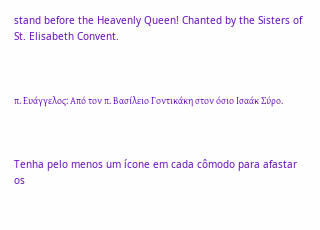stand before the Heavenly Queen! Chanted by the Sisters of St. Elisabeth Convent.



π. Ευάγγελος: Από τον π. Βασίλειο Γοντικάκη στον όσιο Ισαάκ Σύρο.



Tenha pelo menos um ícone em cada cômodo para afastar os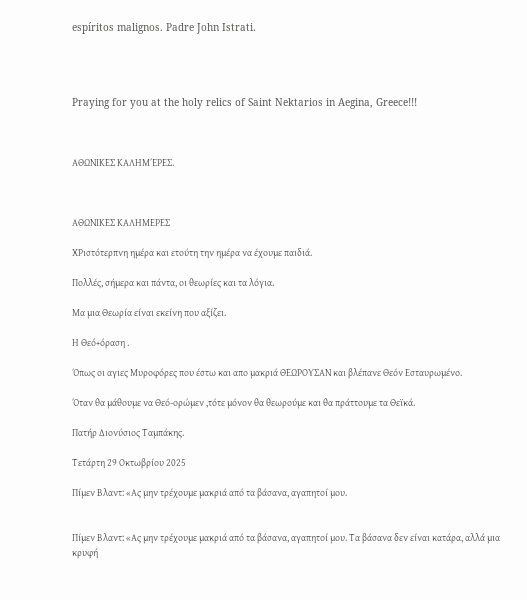espíritos malignos. Padre John Istrati.




Praying for you at the holy relics of Saint Nektarios in Aegina, Greece!!!



ΑΘΩΝΙΚΕΣ ΚΑΛΗΜΈΡΕΣ.



ΑΘΩΝΙΚΕΣ ΚΑΛΗΜΕΡΕΣ

ΧΡιστότερπνη ημέρα και ετούτη την ημέρα να έχουμε παιδιά.

Πολλές, σήμερα και πάντα, οι θεωρίες και τα λόγια.

Μα μια Θεωρία είναι εκείνη που αξίζει.

Η Θεό+όραση .

Όπως οι αγιες Μυροφόρες που έστω και απο μακριά ΘΕΩΡΟΥΣΑΝ και βλέπανε Θεόν Εσταυρωμένο.

Όταν θα μάθουμε να Θεό-ορώμεν ,τότε μόνον θα θεωρούμε και θα πράττουμε τα Θεϊκά.

Πατήρ Διονύσιος Ταμπάκης.

Τετάρτη 29 Οκτωβρίου 2025

Πίμεν Βλαντ: «Ας μην τρέχουμε μακριά από τα βάσανα, αγαπητοί μου.


Πίμεν Βλαντ: «Ας μην τρέχουμε μακριά από τα βάσανα, αγαπητοί μου. Τα βάσανα δεν είναι κατάρα, αλλά μια κρυφή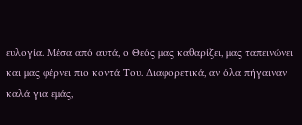ευλογία. Μέσα από αυτά, ο Θεός μας καθαρίζει, μας ταπεινώνει και μας φέρνει πιο κοντά Του. Διαφορετικά, αν όλα πήγαιναν καλά για εμάς,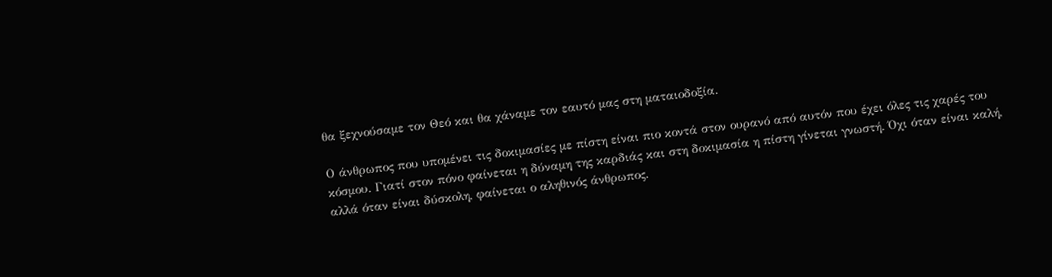θα ξεχνούσαμε τον Θεό και θα χάναμε τον εαυτό μας στη ματαιοδοξία.

Ο άνθρωπος που υπομένει τις δοκιμασίες με πίστη είναι πιο κοντά στον ουρανό από αυτόν που έχει όλες τις χαρές του κόσμου. Γιατί στον πόνο φαίνεται η δύναμη της καρδιάς και στη δοκιμασία η πίστη γίνεται γνωστή. Όχι όταν είναι καλή, αλλά όταν είναι δύσκολη, φαίνεται ο αληθινός άνθρωπος.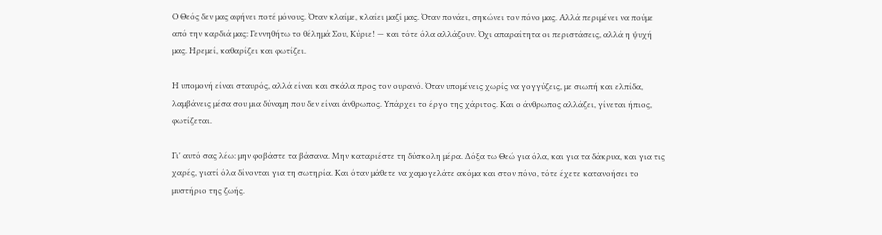Ο Θεός δεν μας αφήνει ποτέ μόνους. Όταν κλαίμε, κλαίει μαζί μας. Όταν πονάει, σηκώνει τον πόνο μας. Αλλά περιμένει να πούμε από την καρδιά μας: Γεννηθήτω το θέλημά Σου, Κύριε! — και τότε όλα αλλάζουν. Όχι απαραίτητα οι περιστάσεις, αλλά η ψυχή μας. Ηρεμεί, καθαρίζει και φωτίζει.

Η υπομονή είναι σταυρός, αλλά είναι και σκάλα προς τον ουρανό. Όταν υπομένεις χωρίς να γογγύζεις, με σιωπή και ελπίδα, λαμβάνεις μέσα σου μια δύναμη που δεν είναι άνθρωπος. Υπάρχει το έργο της χάριτος. Και ο άνθρωπος αλλάζει, γίνεται ήπιος, φωτίζεται.

Γι' αυτό σας λέω: μην φοβάστε τα βάσανα. Μην καταριέστε τη δύσκολη μέρα. Δόξα τω Θεώ για όλα, και για τα δάκρυα, και για τις χαρές, γιατί όλα δίνονται για τη σωτηρία. Και όταν μάθετε να χαμογελάτε ακόμα και στον πόνο, τότε έχετε κατανοήσει το μυστήριο της ζωής.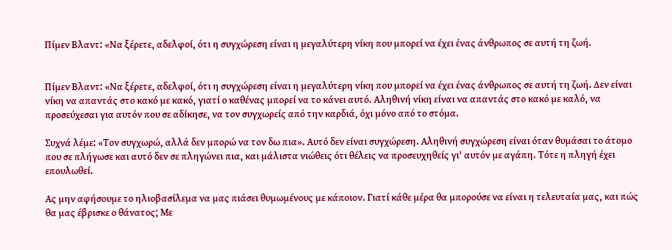Πίμεν Βλαντ: «Να ξέρετε, αδελφοί, ότι η συγχώρεση είναι η μεγαλύτερη νίκη που μπορεί να έχει ένας άνθρωπος σε αυτή τη ζωή.


Πίμεν Βλαντ: «Να ξέρετε, αδελφοί, ότι η συγχώρεση είναι η μεγαλύτερη νίκη που μπορεί να έχει ένας άνθρωπος σε αυτή τη ζωή. Δεν είναι νίκη να απαντάς στο κακό με κακό, γιατί ο καθένας μπορεί να το κάνει αυτό. Αληθινή νίκη είναι να απαντάς στο κακό με καλό, να προσεύχεσαι για αυτόν που σε αδίκησε, να τον συγχωρείς από την καρδιά, όχι μόνο από το στόμα.

Συχνά λέμε: «Τον συγχωρώ, αλλά δεν μπορώ να τον δω πια». Αυτό δεν είναι συγχώρεση. Αληθινή συγχώρεση είναι όταν θυμάσαι το άτομο που σε πλήγωσε και αυτό δεν σε πληγώνει πια, και μάλιστα νιώθεις ότι θέλεις να προσευχηθείς γι' αυτόν με αγάπη. Τότε η πληγή έχει επουλωθεί.

Ας μην αφήσουμε το ηλιοβασίλεμα να μας πιάσει θυμωμένους με κάποιον. Γιατί κάθε μέρα θα μπορούσε να είναι η τελευταία μας, και πώς θα μας έβρισκε ο θάνατος; Με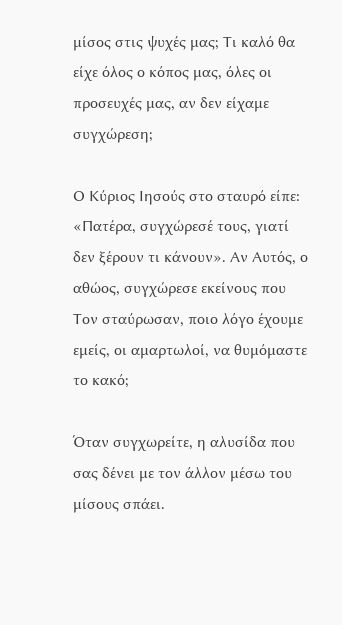μίσος στις ψυχές μας; Τι καλό θα είχε όλος ο κόπος μας, όλες οι προσευχές μας, αν δεν είχαμε συγχώρεση;

Ο Κύριος Ιησούς στο σταυρό είπε: «Πατέρα, συγχώρεσέ τους, γιατί δεν ξέρουν τι κάνουν». Αν Αυτός, ο αθώος, συγχώρεσε εκείνους που Τον σταύρωσαν, ποιο λόγο έχουμε εμείς, οι αμαρτωλοί, να θυμόμαστε το κακό;

Όταν συγχωρείτε, η αλυσίδα που σας δένει με τον άλλον μέσω του μίσους σπάει.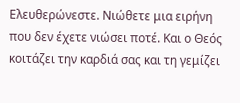Ελευθερώνεστε. Νιώθετε μια ειρήνη που δεν έχετε νιώσει ποτέ. Και ο Θεός κοιτάζει την καρδιά σας και τη γεμίζει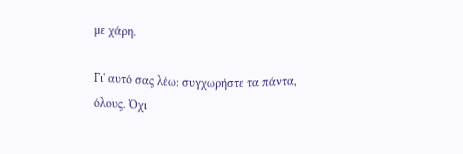με χάρη.

Γι' αυτό σας λέω: συγχωρήστε τα πάντα, όλους. Όχι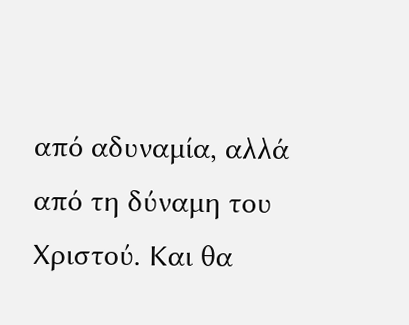από αδυναμία, αλλά από τη δύναμη του Χριστού. Και θα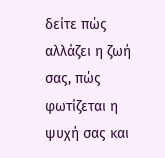δείτε πώς αλλάζει η ζωή σας, πώς φωτίζεται η ψυχή σας και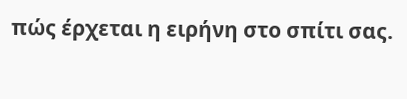πώς έρχεται η ειρήνη στο σπίτι σας.